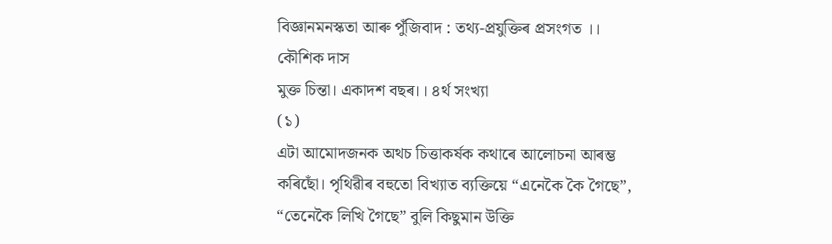বিজ্ঞানমনস্কতা আৰু পুঁজিবাদ : তথ্য-প্রযুক্তিৰ প্ৰসংগত ।। কৌশিক দাস
মুক্ত চিন্তা। একাদশ বছৰ।। ৪ৰ্থ সংখ্যা
(১)
এটা আমোদজনক অথচ চিত্তাকৰ্ষক কথাৰে আলোচনা আৰম্ভ কৰিছোঁ। পৃথিৱীৰ বহুতো বিখ্যাত ব্যক্তিয়ে “এনেকৈ কৈ গৈছে”, “তেনেকৈ লিখি গৈছে” বুলি কিছুমান উক্তি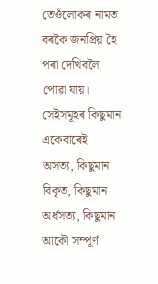তেওঁলোকৰ নামত বৰকৈ জনপ্ৰিয় হৈ পৰা দেখিবলৈ পোৱা যায়। সেইসমূহৰ কিছুমান একেবাৰেই অসত্য, কিছুমান বিকৃত, কিছুমান অৰ্ধসত্য, কিছুমান আকৌ সম্পূৰ্ণ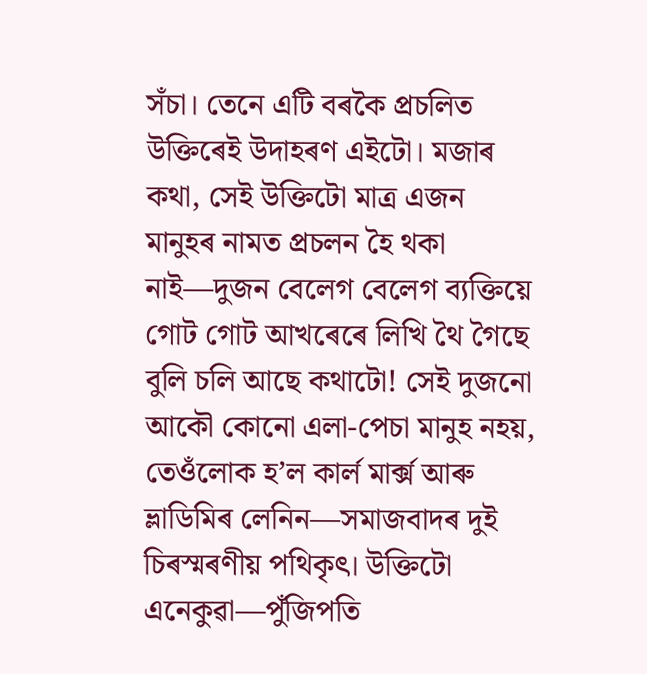সঁচা। তেনে এটি বৰকৈ প্ৰচলিত উক্তিৰেই উদাহৰণ এইটো। মজাৰ কথা, সেই উক্তিটো মাত্ৰ এজন মানুহৰ নামত প্ৰচলন হৈ থকা নাই—দুজন বেলেগ বেলেগ ব্যক্তিয়ে গোট গোট আখৰেৰে লিখি থৈ গৈছে বুলি চলি আছে কথাটো! সেই দুজনো আকৌ কোনো এলা-পেচা মানুহ নহয়, তেওঁলোক হ’ল কাৰ্ল মাৰ্ক্স আৰু ভ্লাডিমিৰ লেনিন—সমাজবাদৰ দুই চিৰস্মৰণীয় পথিকৃৎ। উক্তিটো এনেকুৱা—পুঁজিপতি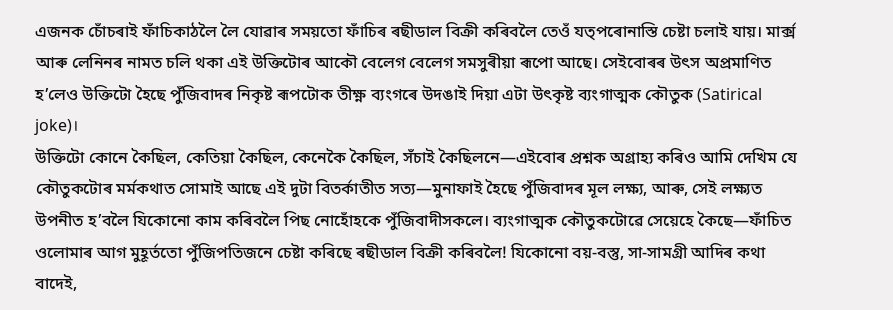এজনক চোঁচৰাই ফাঁচিকাঠলৈ লৈ যোৱাৰ সময়তো ফাঁচিৰ ৰছীডাল বিক্ৰী কৰিবলৈ তেওঁ যত্পৰোনাস্তি চেষ্টা চলাই যায়। মাৰ্ক্স আৰু লেনিনৰ নামত চলি থকা এই উক্তিটোৰ আকৌ বেলেগ বেলেগ সমসুৰীয়া ৰূপো আছে। সেইবোৰৰ উৎস অপ্ৰমাণিত হ’লেও উক্তিটো হৈছে পুঁজিবাদৰ নিকৃষ্ট ৰূপটোক তীক্ষ্ণ ব্যংগৰে উদঙাই দিয়া এটা উৎকৃষ্ট ব্যংগাত্মক কৌতুক (Satirical joke)।
উক্তিটো কোনে কৈছিল, কেতিয়া কৈছিল, কেনেকৈ কৈছিল, সঁচাই কৈছিলনে—এইবোৰ প্ৰশ্নক অগ্ৰাহ্য কৰিও আমি দেখিম যে কৌতুকটোৰ মৰ্মকথাত সোমাই আছে এই দুটা বিতৰ্কাতীত সত্য—মুনাফাই হৈছে পুঁজিবাদৰ মূল লক্ষ্য, আৰু, সেই লক্ষ্যত উপনীত হ’বলৈ যিকোনো কাম কৰিবলৈ পিছ নোহোঁহকে পুঁজিবাদীসকলে। ব্যংগাত্মক কৌতুকটোৱে সেয়েহে কৈছে—ফাঁচিত ওলোমাৰ আগ মুহূৰ্ততো পুঁজিপতিজনে চেষ্টা কৰিছে ৰছীডাল বিক্ৰী কৰিবলৈ! যিকোনো বয়-বস্তু, সা-সামগ্ৰী আদিৰ কথা বাদেই,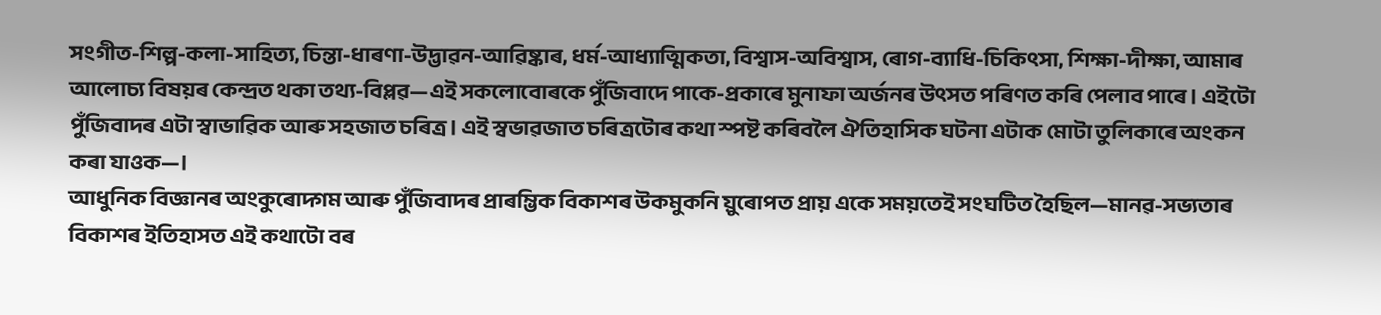সংগীত-শিল্প-কলা-সাহিত্য, চিন্তা-ধাৰণা-উদ্ভাৱন-আৱিষ্কাৰ, ধৰ্ম-আধ্যাত্মিকতা, বিশ্বাস-অবিশ্বাস, ৰোগ-ব্যাধি-চিকিৎসা, শিক্ষা-দীক্ষা, আমাৰ আলোচ্য বিষয়ৰ কেন্দ্ৰত থকা তথ্য-বিপ্লৱ—এই সকলোবোৰকে পুঁজিবাদে পাকে-প্ৰকাৰে মুনাফা অৰ্জনৰ উৎসত পৰিণত কৰি পেলাব পাৰে। এইটো পুঁজিবাদৰ এটা স্বাভাৱিক আৰু সহজাত চৰিত্ৰ। এই স্বভাৱজাত চৰিত্ৰটোৰ কথা স্পষ্ট কৰিবলৈ ঐতিহাসিক ঘটনা এটাক মোটা তুলিকাৰে অংকন কৰা যাওক—।
আধুনিক বিজ্ঞানৰ অংকুৰোদ্গম আৰু পুঁজিবাদৰ প্ৰাৰম্ভিক বিকাশৰ উকমুকনি য়ুৰোপত প্ৰায় একে সময়তেই সংঘটিত হৈছিল—মানৱ-সভ্যতাৰ বিকাশৰ ইতিহাসত এই কথাটো বৰ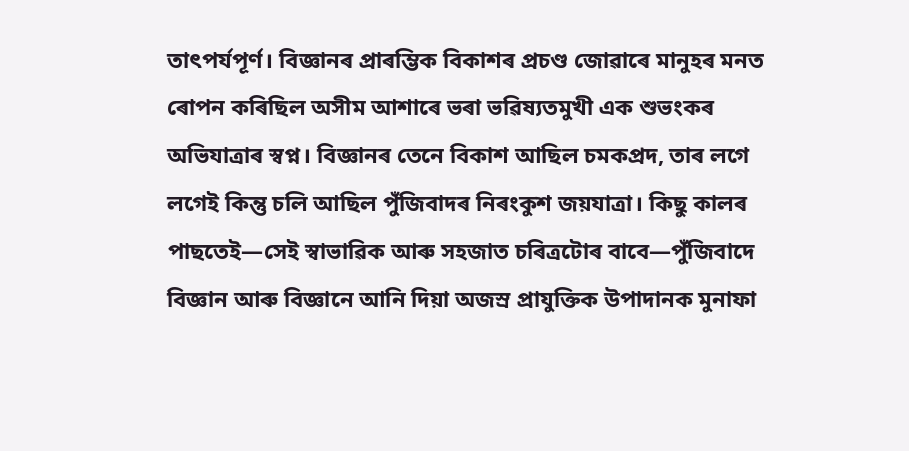তাৎপৰ্যপূৰ্ণ। বিজ্ঞানৰ প্ৰাৰম্ভিক বিকাশৰ প্ৰচণ্ড জোৱাৰে মানুহৰ মনত ৰোপন কৰিছিল অসীম আশাৰে ভৰা ভৱিষ্যতমুখী এক শুভংকৰ অভিযাত্ৰাৰ স্বপ্ন। বিজ্ঞানৰ তেনে বিকাশ আছিল চমকপ্ৰদ, তাৰ লগে লগেই কিন্তু চলি আছিল পুঁজিবাদৰ নিৰংকুশ জয়যাত্ৰা। কিছু কালৰ পাছতেই—সেই স্বাভাৱিক আৰু সহজাত চৰিত্ৰটোৰ বাবে—পুঁজিবাদে বিজ্ঞান আৰু বিজ্ঞানে আনি দিয়া অজস্ৰ প্ৰাযুক্তিক উপাদানক মুনাফা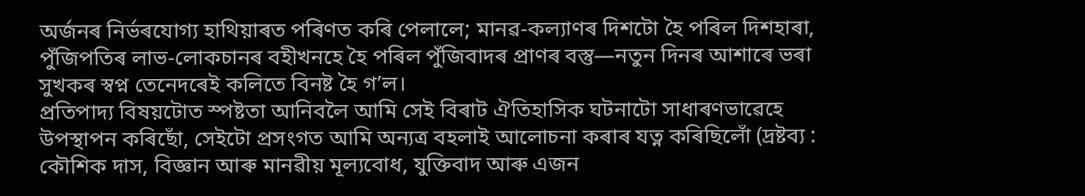অৰ্জনৰ নিৰ্ভৰযোগ্য হাথিয়াৰত পৰিণত কৰি পেলালে; মানৱ-কল্যাণৰ দিশটো হৈ পৰিল দিশহাৰা, পুঁজিপতিৰ লাভ-লোকচানৰ বহীখনহে হৈ পৰিল পুঁজিবাদৰ প্ৰাণৰ বস্তু—নতুন দিনৰ আশাৰে ভৰা সুখকৰ স্বপ্ন তেনেদৰেই কলিতে বিনষ্ট হৈ গ’ল।
প্ৰতিপাদ্য বিষয়টোত স্পষ্টতা আনিবলৈ আমি সেই বিৰাট ঐতিহাসিক ঘটনাটো সাধাৰণভাৱেহে উপস্থাপন কৰিছোঁ, সেইটো প্ৰসংগত আমি অন্যত্ৰ বহলাই আলোচনা কৰাৰ যত্ন কৰিছিলোঁ (দ্ৰষ্টব্য : কৌশিক দাস, বিজ্ঞান আৰু মানৱীয় মূল্যবোধ, যুক্তিবাদ আৰু এজন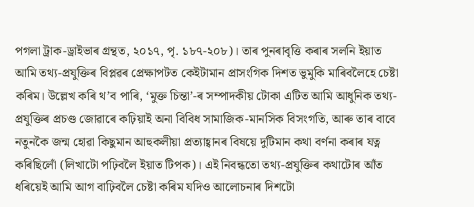পগলা ট্ৰাক-ড্ৰাইভাৰ গ্ৰন্থত, ২০১৭, পৃ. ১৮৭-২০৮)। তাৰ পুনৰাবৃত্তি কৰাৰ সলনি ইয়াত আমি তথ্য-প্ৰযুক্তিৰ বিপ্লৱৰ প্ৰেক্ষাপটত কেইটামান প্ৰাসংগিক দিশত ভুমুকি মাৰিবলৈহে চেষ্টা কৰিম। উল্লেখ কৰি থ’ব পাৰি, ‘মুক্ত চিন্তা’-ৰ সম্পাদকীয় টোকা এটিত আমি আধুনিক তথ্য-প্ৰযুক্তিৰ প্ৰচণ্ড জোৱাৰে কঢ়িয়াই অনা বিবিধ সামাজিক-মানসিক বিসংগতি, আৰু তাৰ বাবে নতুনকৈ জন্ম হোৱা কিছুমান আহুকলীয়া প্ৰত্যাহ্বানৰ বিষয়ে দুটিমান কথা বৰ্ণনা কৰাৰ যত্ন কৰিছিলোঁ (লিখাটো পঢ়িবলৈ ইয়াত টিপক)। এই নিবন্ধতো তথ্য-প্ৰযুক্তিৰ কথাটোৰ আঁত ধৰিয়েই আমি আগ বাঢ়িবলৈ চেষ্টা কৰিম যদিও আলোচনাৰ দিশটো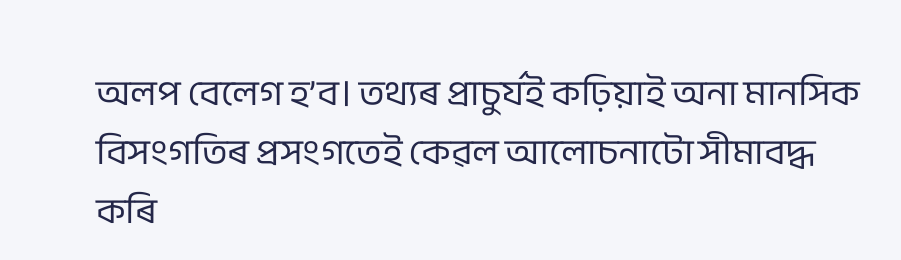অলপ বেলেগ হ’ব। তথ্যৰ প্ৰাচুৰ্যই কঢ়িয়াই অনা মানসিক বিসংগতিৰ প্ৰসংগতেই কেৱল আলোচনাটো সীমাবদ্ধ কৰি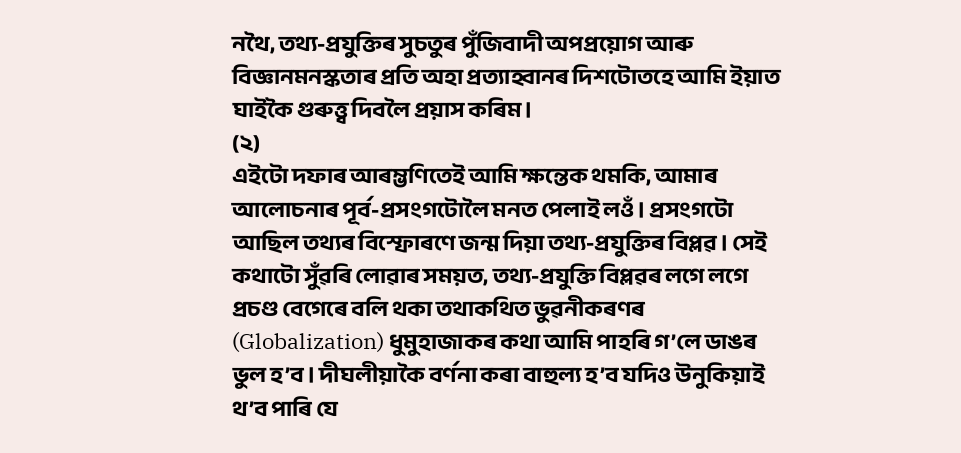নথৈ, তথ্য-প্ৰযুক্তিৰ সুচতুৰ পুঁজিবাদী অপপ্ৰয়োগ আৰু বিজ্ঞানমনস্কতাৰ প্ৰতি অহা প্ৰত্যাহ্বানৰ দিশটোতহে আমি ইয়াত ঘাইকৈ গুৰুত্ত্ব দিবলৈ প্রয়াস কৰিম।
(২)
এইটো দফাৰ আৰম্ভণিতেই আমি ক্ষন্তেক থমকি, আমাৰ আলোচনাৰ পূৰ্ব-প্রসংগটোলৈ মনত পেলাই লওঁ। প্রসংগটো আছিল তথ্যৰ বিস্ফোৰণে জন্ম দিয়া তথ্য-প্রযুক্তিৰ বিপ্লৱ। সেই কথাটো সুঁৱৰি লোৱাৰ সময়ত, তথ্য-প্রযুক্তি বিপ্লৱৰ লগে লগে প্রচণ্ড বেগেৰে বলি থকা তথাকথিত ভুৱনীকৰণৰ (Globalization) ধুমুহাজাকৰ কথা আমি পাহৰি গ’লে ডাঙৰ ভুল হ’ব। দীঘলীয়াকৈ বৰ্ণনা কৰা বাহুল্য হ’ব যদিও উনুকিয়াই থ’ব পাৰি যে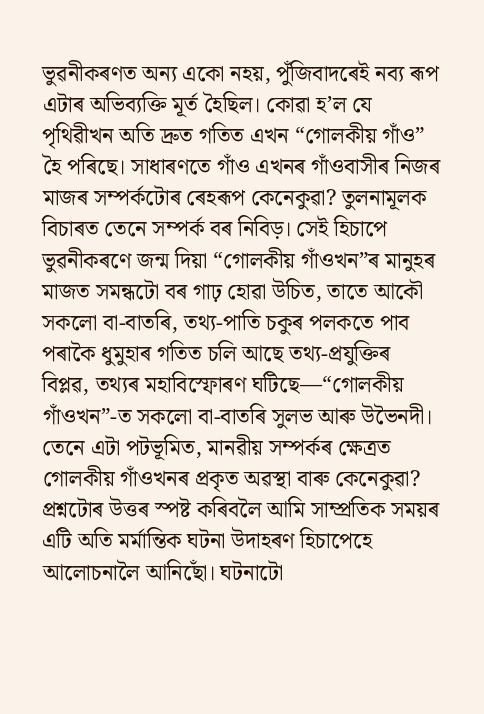ভুৱনীকৰণত অন্য একো নহয়, পুঁজিবাদৰেই নব্য ৰূপ এটাৰ অভিব্যক্তি মূৰ্ত হৈছিল। কোৱা হ’ল যে পৃথিৱীখন অতি দ্রুত গতিত এখন “গোলকীয় গাঁও” হৈ পৰিছে। সাধাৰণতে গাঁও এখনৰ গাঁওবাসীৰ নিজৰ মাজৰ সম্পৰ্কটোৰ ৰেহৰূপ কেনেকুৱা? তুলনামূলক বিচাৰত তেনে সম্পৰ্ক বৰ নিবিড়। সেই হিচাপে ভুৱনীকৰণে জন্ম দিয়া “গোলকীয় গাঁওখন”ৰ মানুহৰ মাজত সমন্ধটো বৰ গাঢ় হোৱা উচিত, তাতে আকৌ সকলো বা-বাতৰি, তথ্য-পাতি চকুৰ পলকতে পাব পৰাকৈ ধুমুহাৰ গতিত চলি আছে তথ্য-প্রযুক্তিৰ বিপ্লৱ, তথ্যৰ মহাবিস্ফোৰণ ঘটিছে—“গোলকীয় গাঁওখন”-ত সকলো বা-বাতৰি সুলভ আৰু উভৈনদী। তেনে এটা পটভূমিত, মানৱীয় সম্পৰ্কৰ ক্ষেত্রত গোলকীয় গাঁওখনৰ প্রকৃত অৱস্থা বাৰু কেনেকুৱা? প্রশ্নটোৰ উত্তৰ স্পষ্ট কৰিবলৈ আমি সাম্প্রতিক সময়ৰ এটি অতি মৰ্মান্তিক ঘটনা উদাহৰণ হিচাপেহে আলোচনালৈ আনিছোঁ। ঘটনাটো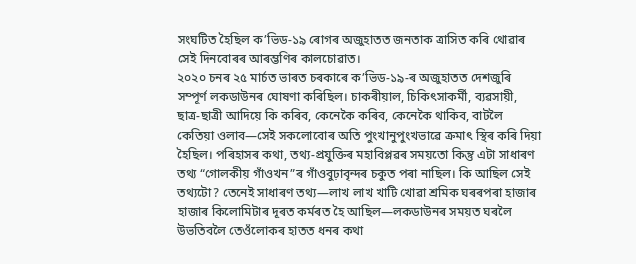সংঘটিত হৈছিল ক’ভিড-১৯ ৰোগৰ অজুহাতত জনতাক ত্রাসিত কৰি থোৱাৰ সেই দিনবোৰৰ আৰম্ভণিৰ কালচোৱাত।
২০২০ চনৰ ২৫ মাৰ্চত ভাৰত চৰকাৰে ক’ভিড-১৯-ৰ অজুহাতত দেশজুৰি সম্পূৰ্ণ লকডাউনৰ ঘোষণা কৰিছিল। চাকৰীয়াল, চিকিৎসাকৰ্মী, ব্যৱসায়ী, ছাত্র-ছাত্রী আদিয়ে কি কৰিব, কেনেকৈ কৰিব, কেনেকৈ থাকিব, বাটলৈ কেতিয়া ওলাব—সেই সকলোবোৰ অতি পুংখানুপুংখভাৱে ক্রমাৎ স্থিৰ কৰি দিয়া হৈছিল। পৰিহাসৰ কথা, তথ্য-প্রযুক্তিৰ মহাবিপ্লৱৰ সময়তো কিন্তু এটা সাধাৰণ তথ্য “গোলকীয় গাঁওখন”ৰ গাঁওবুঢ়াবৃন্দৰ চকুত পৰা নাছিল। কি আছিল সেই তথ্যটো? তেনেই সাধাৰণ তথ্য—লাখ লাখ খাটি খোৱা শ্রমিক ঘৰৰপৰা হাজাৰ হাজাৰ কিলোমিটাৰ দূৰত কৰ্মৰত হৈ আছিল—লকডাউনৰ সময়ত ঘৰলৈ উভতিবলৈ তেওঁলোকৰ হাতত ধনৰ কথা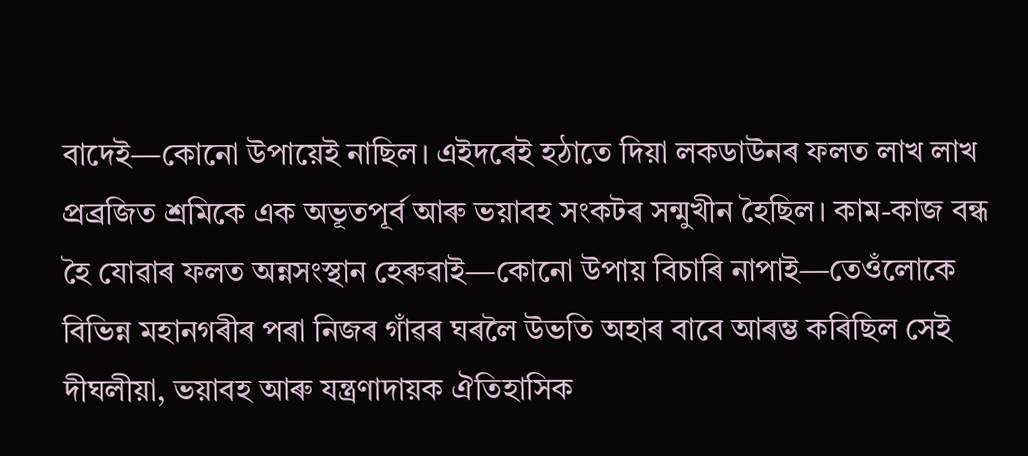বাদেই—কোনো উপায়েই নাছিল। এইদৰেই হঠাতে দিয়া লকডাউনৰ ফলত লাখ লাখ প্ৰব্ৰজিত শ্ৰমিকে এক অভূতপূৰ্ব আৰু ভয়াবহ সংকটৰ সন্মুখীন হৈছিল। কাম-কাজ বন্ধ হৈ যোৱাৰ ফলত অন্নসংস্থান হেৰুৱাই—কোনো উপায় বিচাৰি নাপাই—তেওঁলোকে বিভিন্ন মহানগৰীৰ পৰা নিজৰ গাঁৱৰ ঘৰলৈ উভতি অহাৰ বাবে আৰম্ভ কৰিছিল সেই দীঘলীয়া, ভয়াবহ আৰু যন্ত্ৰণাদায়ক ঐতিহাসিক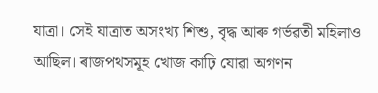যাত্ৰা। সেই যাত্ৰাত অসংখ্য শিশু, বৃদ্ধ আৰু গৰ্ভৱতী মহিলাও আছিল। ৰাজপথসমূহ খোজ কাঢ়ি যোৱা অগণন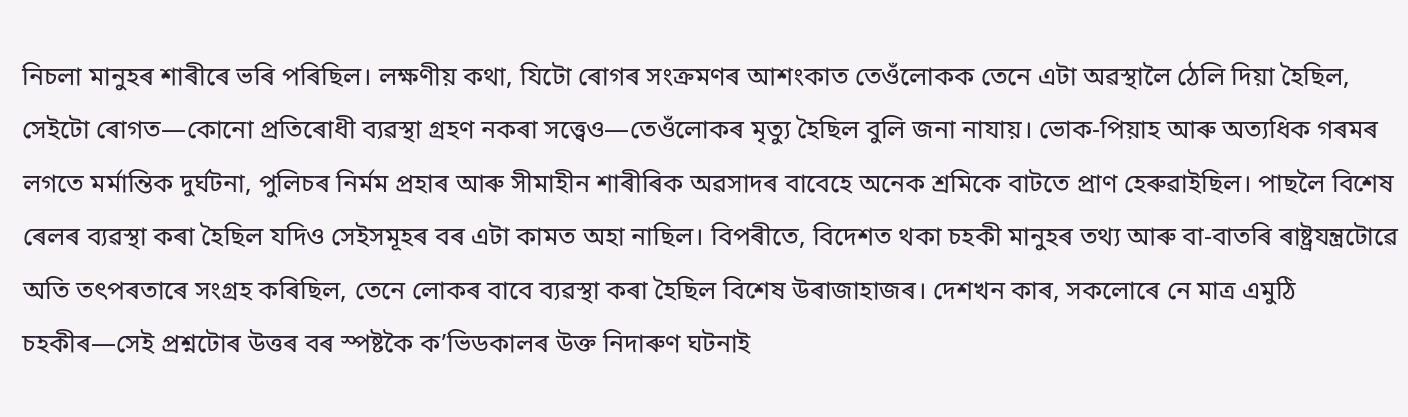নিচলা মানুহৰ শাৰীৰে ভৰি পৰিছিল। লক্ষণীয় কথা, যিটো ৰোগৰ সংক্রমণৰ আশংকাত তেওঁলোকক তেনে এটা অৱস্থালৈ ঠেলি দিয়া হৈছিল, সেইটো ৰোগত—কোনো প্রতিৰোধী ব্যৱস্থা গ্রহণ নকৰা সত্ত্বেও—তেওঁলোকৰ মৃত্যু হৈছিল বুলি জনা নাযায়। ভোক-পিয়াহ আৰু অত্যধিক গৰমৰ লগতে মৰ্মান্তিক দুৰ্ঘটনা, পুলিচৰ নিৰ্মম প্ৰহাৰ আৰু সীমাহীন শাৰীৰিক অৱসাদৰ বাবেহে অনেক শ্ৰমিকে বাটতে প্ৰাণ হেৰুৱাইছিল। পাছলৈ বিশেষ ৰেলৰ ব্যৱস্থা কৰা হৈছিল যদিও সেইসমূহৰ বৰ এটা কামত অহা নাছিল। বিপৰীতে, বিদেশত থকা চহকী মানুহৰ তথ্য আৰু বা-বাতৰি ৰাষ্ট্রযন্ত্রটোৱে অতি তৎপৰতাৰে সংগ্রহ কৰিছিল, তেনে লোকৰ বাবে ব্যৱস্থা কৰা হৈছিল বিশেষ উৰাজাহাজৰ। দেশখন কাৰ, সকলোৰে নে মাত্র এমুঠি চহকীৰ—সেই প্রশ্নটোৰ উত্তৰ বৰ স্পষ্টকৈ ক’ভিডকালৰ উক্ত নিদাৰুণ ঘটনাই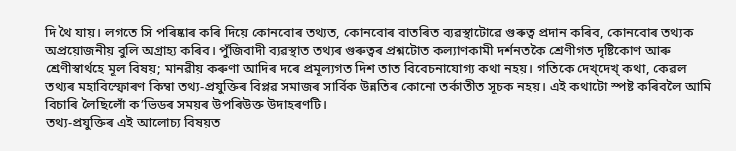দি থৈ যায়। লগতে সি পৰিষ্কাৰ কৰি দিয়ে কোনবোৰ তথ্যত, কোনবোৰ বাতৰিত ব্যৱস্থাটোৱে গুৰুত্ব প্ৰদান কৰিব, কোনবোৰ তথ্যক অপ্রয়োজনীয় বুলি অগ্ৰাহ্য কৰিব। পুঁজিবাদী ব্যৱস্থাত তথ্যৰ গুৰুত্বৰ প্রশ্নটোত কল্যাণকামী দৰ্শনতকৈ শ্রেণীগত দৃষ্টিকোণ আৰু শ্রেণীস্বাৰ্থহে মূল বিষয়; মানৱীয় কৰুণা আদিৰ দৰে প্রমূল্যগত দিশ তাত বিবেচনাযোগ্য কথা নহয়। গতিকে দেখ্দেখ্ কথা, কেৱল তথ্যৰ মহাবিস্ফোৰণ কিম্বা তথ্য-প্ৰযুক্তিৰ বিপ্লৱ সমাজৰ সাৰ্বিক উন্নতিৰ কোনো তৰ্কাতীত সূচক নহয়। এই কথাটো স্পষ্ট কৰিবলৈ আমি বিচাৰি লৈছিলোঁ ক’ভিডৰ সময়ৰ উপৰিউক্ত উদাহৰণটি।
তথ্য-প্ৰযুক্তিৰ এই আলোচ্য বিষয়ত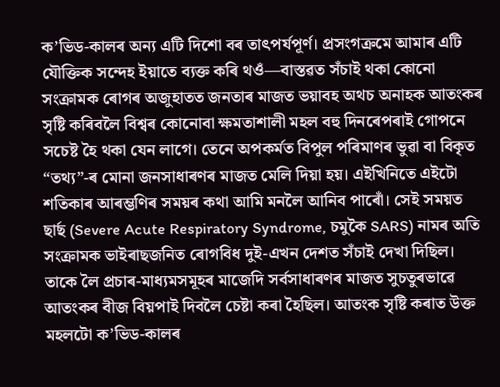ক’ভিড-কালৰ অন্য এটি দিশো বৰ তাৎপৰ্যপূৰ্ণ। প্ৰসংগক্ৰমে আমাৰ এটি যৌক্তিক সন্দেহ ইয়াতে ব্যক্ত কৰি থওঁ—বাস্তৱত সঁচাই থকা কোনো সংক্ৰামক ৰোগৰ অজুহাতত জনতাৰ মাজত ভয়াবহ অথচ অনাহক আতংকৰ সৃষ্টি কৰিবলৈ বিশ্বৰ কোনোবা ক্ষমতাশালী মহল বহু দিনৰেপৰাই গোপনে সচেষ্ট হৈ থকা যেন লাগে। তেনে অপকৰ্মত বিপুল পৰিমাণৰ ভুৱা বা বিকৃত “তথ্য”-ৰ মোনা জনসাধাৰণৰ মাজত মেলি দিয়া হয়। এইখিনিতে এইটো শতিকাৰ আৰম্ভণিৰ সময়ৰ কথা আমি মনলৈ আনিব পাৰোঁ। সেই সময়ত ছাৰ্ছ (Severe Acute Respiratory Syndrome, চমুকৈ SARS) নামৰ অতি সংক্ৰামক ভাইৰাছজনিত ৰোগবিধ দুই-এখন দেশত সঁচাই দেখা দিছিল। তাকে লৈ প্ৰচাৰ-মাধ্যমসমূহৰ মাজেদি সৰ্বসাধাৰণৰ মাজত সুচতুৰভাৱে আতংকৰ বীজ বিয়পাই দিবলৈ চেষ্টা কৰা হৈছিল। আতংক সৃষ্টি কৰাত উক্ত মহলটো ক’ভিড-কালৰ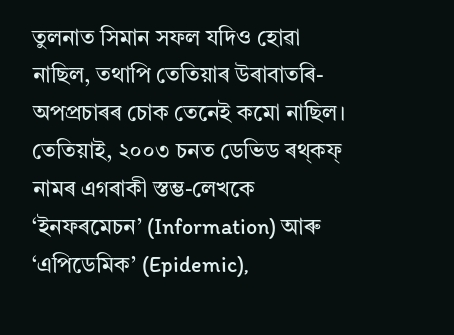তুলনাত সিমান সফল যদিও হোৱা নাছিল, তথাপি তেতিয়াৰ উৰাবাতৰি-অপপ্ৰচাৰৰ চোক তেনেই কমো নাছিল। তেতিয়াই, ২০০৩ চনত ডেভিড ৰথ্কফ্ নামৰ এগৰাকী স্তম্ভ-লেখকে ‘ইনফৰমেচন’ (Information) আৰু ‘এপিডেমিক’ (Epidemic),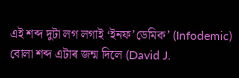এই শব্দ দুটা লগ লগাই ‘ইনফ’ডেমিক’ (Infodemic) বোলা শব্দ এটাৰ জন্ম দিলে (David J.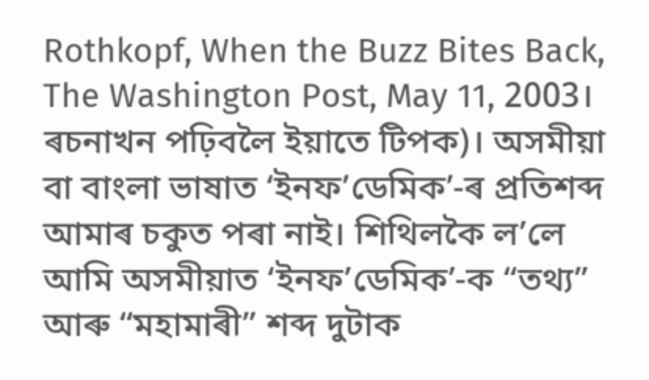Rothkopf, When the Buzz Bites Back, The Washington Post, May 11, 2003। ৰচনাখন পঢ়িবলৈ ইয়াতে টিপক)। অসমীয়া বা বাংলা ভাষাত ‘ইনফ’ডেমিক’-ৰ প্ৰতিশব্দ আমাৰ চকুত পৰা নাই। শিথিলকৈ ল’লে আমি অসমীয়াত ‘ইনফ’ডেমিক’-ক “তথ্য” আৰু “মহামাৰী” শব্দ দুটাক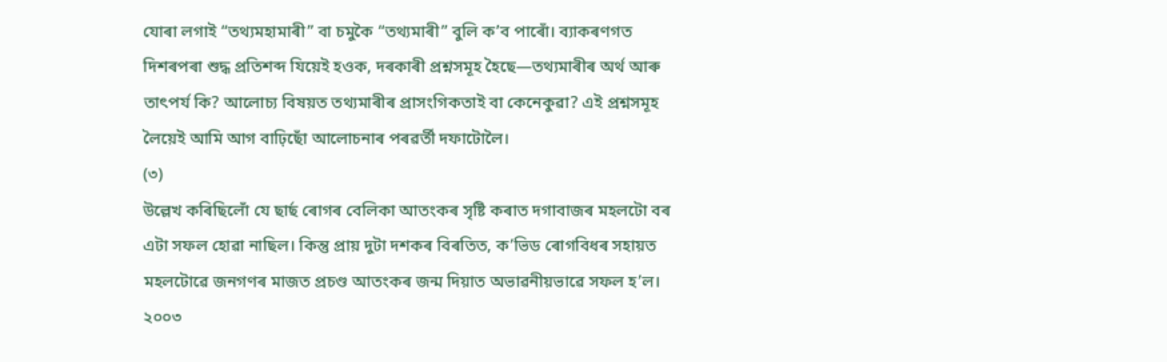যোৰা লগাই “তথ্যমহামাৰী” বা চমুকৈ “তথ্যমাৰী” বুলি ক’ব পাৰোঁ। ব্যাকৰণগত দিশৰপৰা শুদ্ধ প্ৰতিশব্দ যিয়েই হওক, দৰকাৰী প্ৰশ্নসমূহ হৈছে—তথ্যমাৰীৰ অৰ্থ আৰু তাৎপৰ্য কি? আলোচ্য বিষয়ত তথ্যমাৰীৰ প্ৰাসংগিকতাই বা কেনেকুৱা? এই প্ৰশ্নসমূহ লৈয়েই আমি আগ বাঢ়িছোঁ আলোচনাৰ পৰৱৰ্তী দফাটোলৈ।
(৩)
উল্লেখ কৰিছিলোঁ যে ছাৰ্ছ ৰোগৰ বেলিকা আতংকৰ সৃষ্টি কৰাত দগাবাজৰ মহলটো বৰ এটা সফল হোৱা নাছিল। কিন্তু প্ৰায় দুটা দশকৰ বিৰতিত, ক’ভিড ৰোগবিধৰ সহায়ত মহলটোৱে জনগণৰ মাজত প্ৰচণ্ড আতংকৰ জন্ম দিয়াত অভাৱনীয়ভাৱে সফল হ’ল। ২০০৩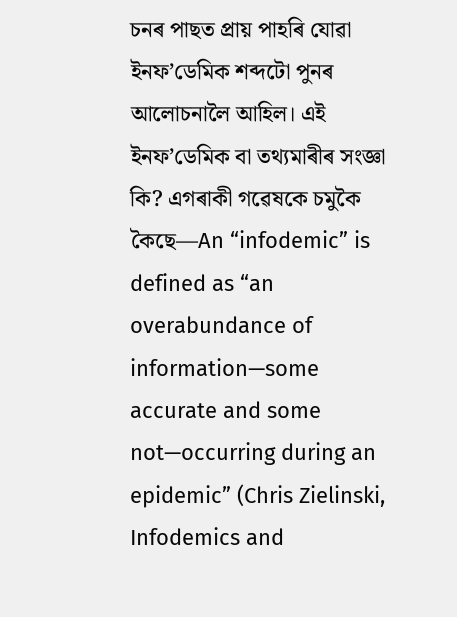চনৰ পাছত প্রায় পাহৰি যোৱা ইনফ’ডেমিক শব্দটো পুনৰ আলোচনালৈ আহিল। এই ইনফ’ডেমিক বা তথ্যমাৰীৰ সংজ্ঞা কি? এগৰাকী গৱেষকে চমুকৈ কৈছে—An “infodemic” is defined as “an overabundance of information—some accurate and some not—occurring during an epidemic” (Chris Zielinski, Infodemics and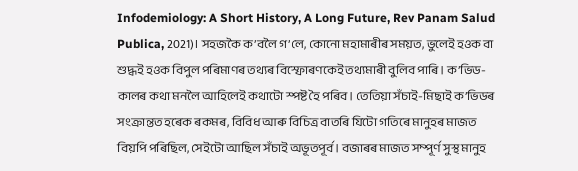Infodemiology: A Short History, A Long Future, Rev Panam Salud Publica, 2021)। সহজকৈ ক’বলৈ গ’লে, কোনো মহামাৰীৰ সময়ত, ভুলেই হওক বা শুদ্ধই হওক বিপুল পৰিমাণৰ তথ্যৰ বিস্ফোৰণকেই তথ্যমাৰী বুলিব পাৰি। ক’ভিড-কালৰ কথা মনলৈ আহিলেই কথাটো স্পষ্ট হৈ পৰিব। তেতিয়া সঁচাই-মিছাই ক’ভিডৰ সংক্ৰান্তত হৰেক ৰকমৰ, বিবিধ আৰু বিচিত্ৰ বাতৰি যিটো গতিৰে মানুহৰ মাজত বিয়পি পৰিছিল, সেইটো আছিল সঁচাই অভূতপূৰ্ব। বজাৰৰ মাজত সম্পূৰ্ণ সুস্থ মানুহ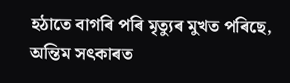হঠাতে বাগৰি পৰি মৃত্যুৰ মুখত পৰিছে, অন্তিম সৎকাৰত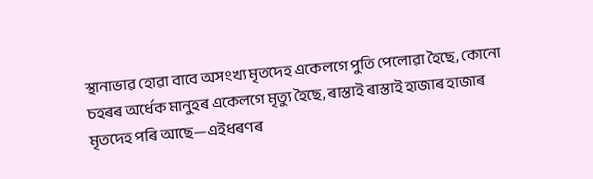স্থানাভাৱ হোৱা বাবে অসংখ্য মৃতদেহ একেলগে পুতি পেলোৱা হৈছে, কোনো চহৰৰ অৰ্ধেক মানুহৰ একেলগে মৃত্যু হৈছে, ৰাস্তাই ৰাস্তাই হাজাৰ হাজাৰ মৃতদেহ পৰি আছে—এইধৰণৰ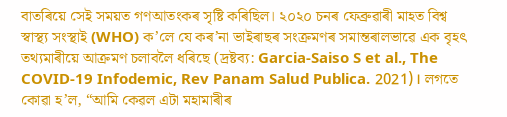বাতৰিয়ে সেই সময়ত গণআতংকৰ সৃষ্টি কৰিছিল। ২০২০ চনৰ ফেব্ৰুৱাৰী মাহত বিশ্ব স্বাস্থ্য সংস্থাই (WHO) ক’লে যে কৰ’না ভাইৰাছৰ সংক্ৰমণৰ সমান্তৰালভাৱে এক বৃহৎ তথ্যমাৰীয়ে আক্ৰমণ চলাবলৈ ধৰিছে (দ্ৰষ্টব্য: Garcia-Saiso S et al., The COVID-19 Infodemic, Rev Panam Salud Publica. 2021)। লগতে কোৱা হ’ল, “আমি কেৱল এটা মহামাৰীৰ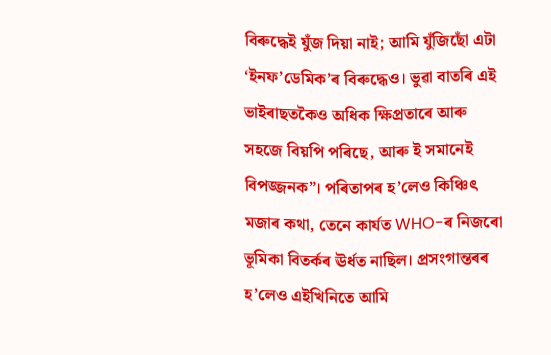বিৰুদ্ধেই যুঁজ দিয়া নাই; আমি যুঁজিছোঁ এটা ‘ইনফ’ডেমিক’ৰ বিৰুদ্ধেও। ভুৱা বাতৰি এই ভাইৰাছতকৈও অধিক ক্ষিপ্ৰতাৰে আৰু সহজে বিয়পি পৰিছে, আৰু ই সমানেই বিপজ্জনক”। পৰিতাপৰ হ’লেও কিঞ্চিৎ মজাৰ কথা, তেনে কাৰ্যত WHO-ৰ নিজৰো ভূমিকা বিতৰ্কৰ ঊৰ্ধত নাছিল। প্ৰসংগান্তৰৰ হ’লেও এইখিনিতে আমি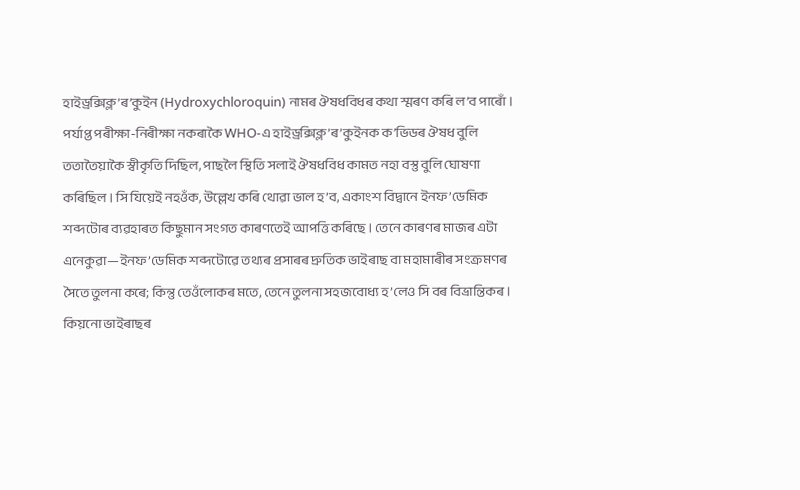হাইড্ৰক্সিক্ল’ৰ’কুইন (Hydroxychloroquin) নামৰ ঔষধবিধৰ কথা স্মৰণ কৰি ল’ব পাৰোঁ। পৰ্যাপ্ত পৰীক্ষা-নিৰীক্ষা নকৰাকৈ WHO-এ হাইড্ৰক্সিক্ল’ৰ’কুইনক ক’ভিডৰ ঔষধ বুলি ততাতৈয়াকৈ স্বীকৃতি দিছিল, পাছলৈ স্থিতি সলাই ঔষধবিধ কামত নহা বস্তু বুলি ঘোষণা কৰিছিল। সি যিয়েই নহওঁক, উল্লেখ কৰি থোৱা ভাল হ’ব, একাংশ বিদ্বানে ইনফ’ডেমিক শব্দটোৰ ব্যৱহাৰত কিছুমান সংগত কাৰণতেই আপত্তি কৰিছে। তেনে কাৰণৰ মাজৰ এটা এনেকুৱা—ইনফ’ডেমিক শব্দটোৱে তথ্যৰ প্ৰসাৰৰ দ্রুতিক ভাইৰাছ বা মহামাৰীৰ সংক্রমণৰ সৈতে তুলনা কৰে; কিন্তু তেওঁলোকৰ মতে, তেনে তুলনা সহজবোধ্য হ’লেও সি বৰ বিভ্ৰান্তিকৰ। কিয়নো ভাইৰাছৰ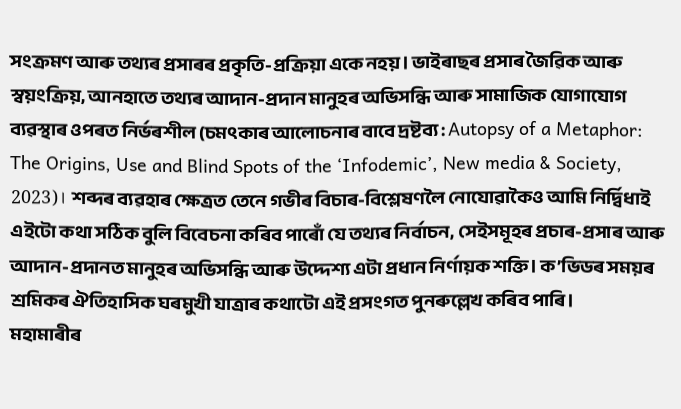সংক্রমণ আৰু তথ্যৰ প্ৰসাৰৰ প্ৰকৃতি-প্রক্রিয়া একে নহয়। ভাইৰাছৰ প্ৰসাৰ জৈৱিক আৰু স্বয়ংক্ৰিয়, আনহাতে তথ্যৰ আদান-প্ৰদান মানুহৰ অভিসন্ধি আৰু সামাজিক যোগাযোগ ব্যৱস্থাৰ ওপৰত নিৰ্ভৰশীল (চমৎকাৰ আলোচনাৰ বাবে দ্ৰষ্টব্য : Autopsy of a Metaphor: The Origins, Use and Blind Spots of the ‘Infodemic’, New media & Society, 2023)। শব্দৰ ব্যৱহাৰ ক্ষেত্রত তেনে গভীৰ বিচাৰ-বিশ্লেষণলৈ নোযোৱাকৈও আমি নিৰ্দ্বিধাই এইটো কথা সঠিক বুলি বিবেচনা কৰিব পাৰোঁ যে তথ্যৰ নিৰ্বাচন, সেইসমূহৰ প্ৰচাৰ-প্ৰসাৰ আৰু আদান-প্ৰদানত মানুহৰ অভিসন্ধি আৰু উদ্দেশ্য এটা প্ৰধান নিৰ্ণায়ক শক্তি। ক’ভিডৰ সময়ৰ শ্ৰমিকৰ ঐতিহাসিক ঘৰমুখী যাত্ৰাৰ কথাটো এই প্ৰসংগত পুনৰুল্লেখ কৰিব পাৰি।
মহামাৰীৰ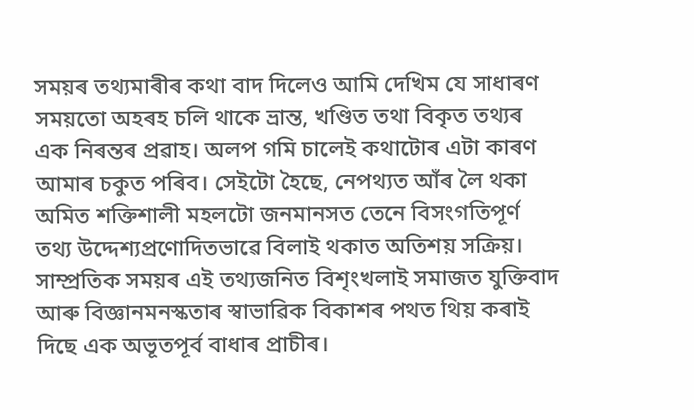সময়ৰ তথ্যমাৰীৰ কথা বাদ দিলেও আমি দেখিম যে সাধাৰণ সময়তো অহৰহ চলি থাকে ভ্ৰান্ত, খণ্ডিত তথা বিকৃত তথ্যৰ এক নিৰন্তৰ প্ৰৱাহ। অলপ গমি চালেই কথাটোৰ এটা কাৰণ আমাৰ চকুত পৰিব। সেইটো হৈছে, নেপথ্যত আঁৰ লৈ থকা অমিত শক্তিশালী মহলটো জনমানসত তেনে বিসংগতিপূৰ্ণ তথ্য উদ্দেশ্যপ্ৰণোদিতভাৱে বিলাই থকাত অতিশয় সক্রিয়। সাম্প্ৰতিক সময়ৰ এই তথ্যজনিত বিশৃংখলাই সমাজত যুক্তিবাদ আৰু বিজ্ঞানমনস্কতাৰ স্বাভাৱিক বিকাশৰ পথত থিয় কৰাই দিছে এক অভূতপূৰ্ব বাধাৰ প্ৰাচীৰ।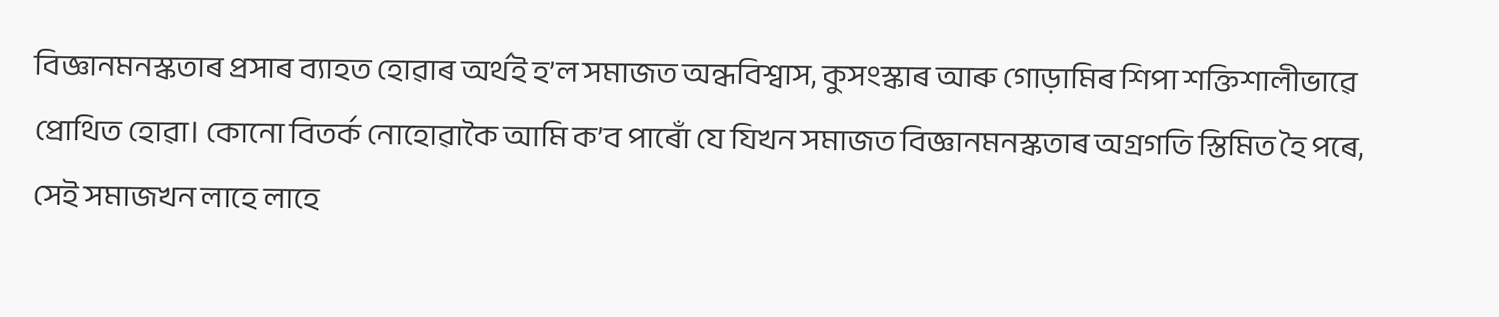বিজ্ঞানমনস্কতাৰ প্ৰসাৰ ব্যাহত হোৱাৰ অৰ্থই হ’ল সমাজত অন্ধবিশ্বাস, কুসংস্কাৰ আৰু গোড়ামিৰ শিপা শক্তিশালীভাৱে প্রোথিত হোৱা। কোনো বিতৰ্ক নোহোৱাকৈ আমি ক’ব পাৰোঁ যে যিখন সমাজত বিজ্ঞানমনস্কতাৰ অগ্ৰগতি স্তিমিত হৈ পৰে, সেই সমাজখন লাহে লাহে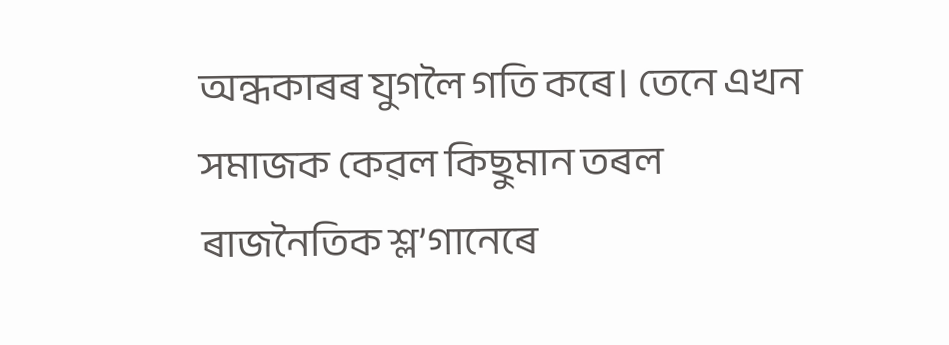অন্ধকাৰৰ যুগলৈ গতি কৰে। তেনে এখন সমাজক কেৱল কিছুমান তৰল ৰাজনৈতিক শ্ল’গানেৰে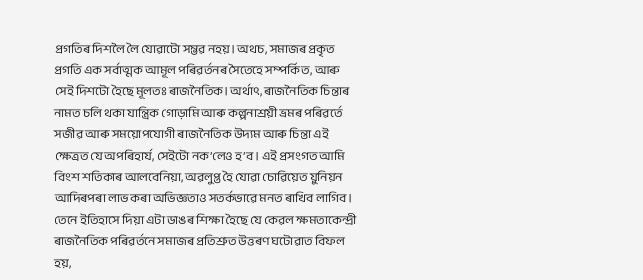প্ৰগতিৰ দিশলৈ লৈ যোৱাটো সম্ভৱ নহয়। অথচ, সমাজৰ প্রকৃত প্রগতি এক সৰ্বাত্মক আমূল পৰিৱৰ্তনৰ সৈতেহে সম্পৰ্কিত, আৰু সেই দিশটো হৈছে মূলতঃ ৰাজনৈতিক। অৰ্থাৎ, ৰাজনৈতিক চিন্তাৰ নামত চলি থকা যান্ত্রিক গোড়ামি আৰু কল্পনাশ্রয়ী ভ্রমৰ পৰিৱৰ্তে সজীৱ আৰু সময়োপযোগী ৰাজনৈতিক উদ্যম আৰু চিন্তা এই ক্ষেত্রত যে অপৰিহাৰ্য, সেইটো নক’লেও হ’ব। এই প্রসংগত আমি বিংশ শতিকাৰ আলবেনিয়া, অৱলুপ্ত হৈ যোৱা চোৱিয়েত য়ুনিয়ন আদিৰপৰা লাভ কৰা অভিজ্ঞতাও সতৰ্কভাৱে মনত ৰাখিব লাগিব। তেনে ইতিহাসে দিয়া এটা ডাঙৰ শিক্ষা হৈছে যে কেৱল ক্ষমতাকেন্দ্রী ৰাজনৈতিক পৰিৱৰ্তনে সমাজৰ প্রতিশ্রুত উত্তৰণ ঘটোৱাত বিফল হয়,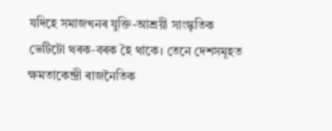যদিহে সমাজখনৰ যুক্তি-আশ্ৰয়ী সাংস্কৃতিক ভেটিটো থৰক-বৰক হৈ থাকে। তেনে দেশসমূহত ক্ষমতাকেন্দ্রী ৰাজনৈতিক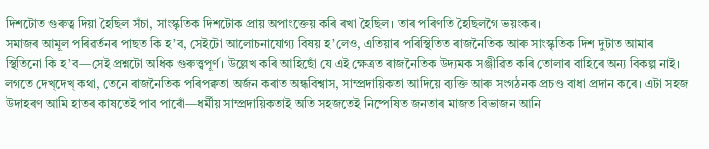দিশটোত গুৰুত্ব দিয়া হৈছিল সঁচা, সাংস্কৃতিক দিশটোক প্রায় অপাংক্তেয় কৰি ৰখা হৈছিল। তাৰ পৰিণতি হৈছিলগৈ ভয়ংকৰ।
সমাজৰ আমূল পৰিৱৰ্তনৰ পাছত কি হ’ব, সেইটো আলোচনাযোগ্য বিষয় হ’লেও, এতিয়াৰ পৰিস্থিতিত ৰাজনৈতিক আৰু সাংস্কৃতিক দিশ দুটাত আমাৰ স্থিতিনো কি হ’ব—সেই প্রশ্নটো অধিক গুৰুত্ত্বপূৰ্ণ। উল্লেখ কৰি আহিছোঁ যে এই ক্ষেত্রত ৰাজনৈতিক উদ্যমক সঞ্জীৱিত কৰি তোলাৰ বাহিৰে অন্য বিকল্প নাই। লগতে দেখ্দেখ্ কথা, তেনে ৰাজনৈতিক পৰিপক্বতা অৰ্জন কৰাত অন্ধবিশ্বাস, সাম্প্রদায়িকতা আদিয়ে ব্যক্তি আৰু সংগঠনক প্রচণ্ড বাধা প্রদান কৰে। এটা সহজ উদাহৰণ আমি হাতৰ কাষতেই পাব পাৰোঁ—ধৰ্মীয় সাম্প্রদায়িকতাই অতি সহজতেই নিষ্পেষিত জনতাৰ মাজত বিভাজন আনি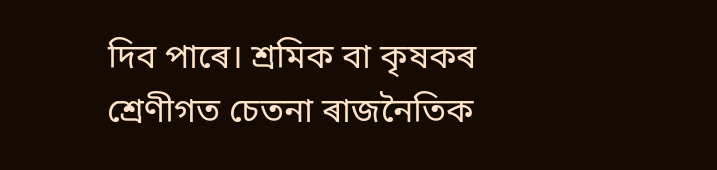দিব পাৰে। শ্রমিক বা কৃষকৰ শ্রেণীগত চেতনা ৰাজনৈতিক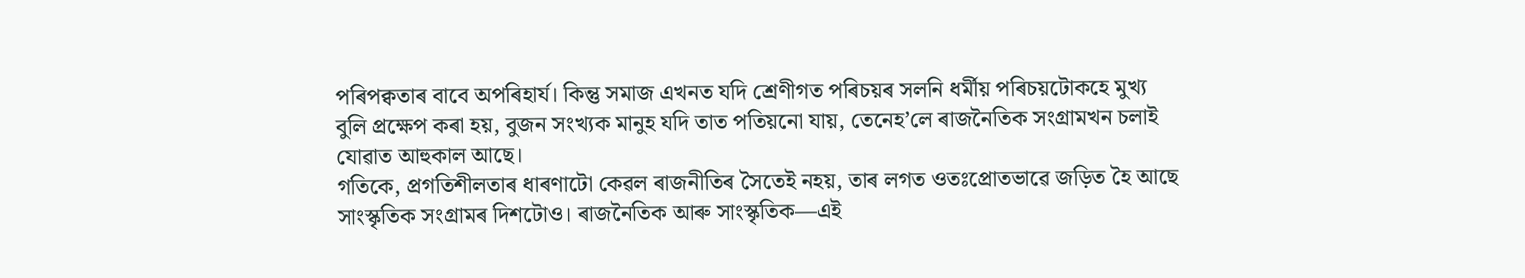পৰিপক্বতাৰ বাবে অপৰিহাৰ্য। কিন্তু সমাজ এখনত যদি শ্রেণীগত পৰিচয়ৰ সলনি ধৰ্মীয় পৰিচয়টোকহে মুখ্য বুলি প্রক্ষেপ কৰা হয়, বুজন সংখ্যক মানুহ যদি তাত পতিয়নো যায়, তেনেহ’লে ৰাজনৈতিক সংগ্রামখন চলাই যোৱাত আহুকাল আছে।
গতিকে, প্ৰগতিশীলতাৰ ধাৰণাটো কেৱল ৰাজনীতিৰ সৈতেই নহয়, তাৰ লগত ওতঃপ্ৰোতভাৱে জড়িত হৈ আছে সাংস্কৃতিক সংগ্রামৰ দিশটোও। ৰাজনৈতিক আৰু সাংস্কৃতিক—এই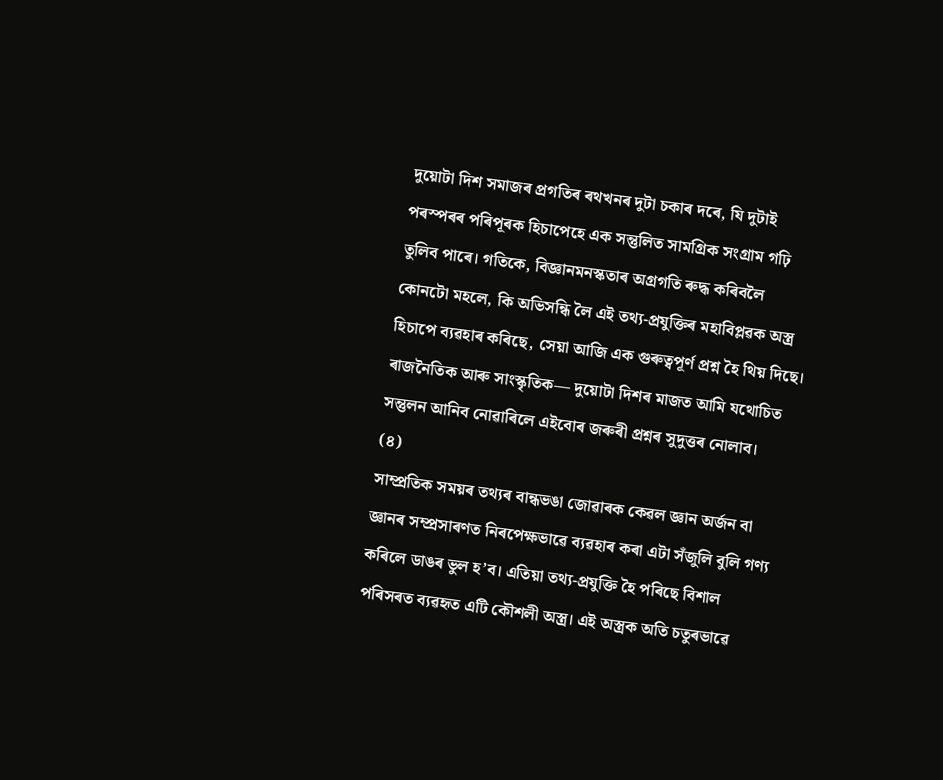দুয়োটা দিশ সমাজৰ প্ৰগতিৰ ৰথখনৰ দুটা চকাৰ দৰে, যি দুটাই পৰস্পৰৰ পৰিপূৰক হিচাপেহে এক সন্তুলিত সামগ্ৰিক সংগ্ৰাম গঢ়ি তুলিব পাৰে। গতিকে, বিজ্ঞানমনস্কতাৰ অগ্ৰগতি ৰুদ্ধ কৰিবলৈ কোনটো মহলে, কি অভিসন্ধি লৈ এই তথ্য-প্ৰযুক্তিৰ মহাবিপ্লৱক অস্ত্ৰ হিচাপে ব্যৱহাৰ কৰিছে, সেয়া আজি এক গুৰুত্বপূৰ্ণ প্ৰশ্ন হৈ থিয় দিছে। ৰাজনৈতিক আৰু সাংস্কৃতিক— দুয়োটা দিশৰ মাজত আমি যথোচিত সন্তুলন আনিব নোৱাৰিলে এইবোৰ জৰুৰী প্ৰশ্নৰ সুদুত্তৰ নোলাব।
(৪)
সাম্প্ৰতিক সময়ৰ তথ্যৰ বান্ধভঙা জোৱাৰক কেৱল জ্ঞান অৰ্জন বা জ্ঞানৰ সম্প্ৰসাৰণত নিৰপেক্ষভাৱে ব্যৱহাৰ কৰা এটা সঁজুলি বুলি গণ্য কৰিলে ডাঙৰ ভুল হ’ব। এতিয়া তথ্য-প্ৰযুক্তি হৈ পৰিছে বিশাল পৰিসৰত ব্যৱহৃত এটি কৌশলী অস্ত্ৰ। এই অস্ত্ৰক অতি চতুৰভাৱে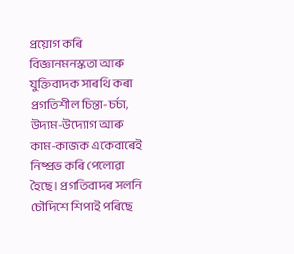প্ৰয়োগ কৰি বিজ্ঞানমনস্কতা আৰু যুক্তিবাদক সাৰথি কৰা প্ৰগতিশীল চিন্তা-চৰ্চা, উদ্যম-উদ্যোগ আৰু কাম-কাজক একেবাৰেই নিষ্প্রভ কৰি পেলোৱা হৈছে। প্রগতিবাদৰ সলনি চৌদিশে শিপাই পৰিছে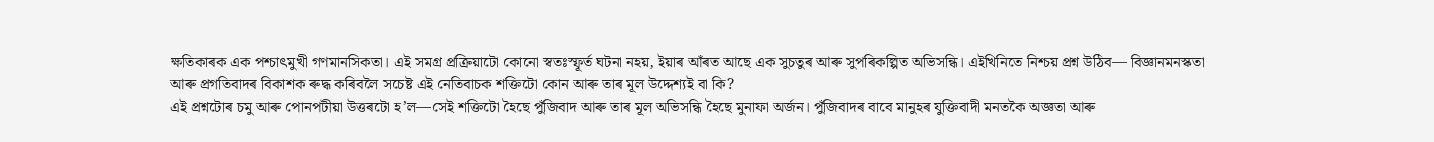ক্ষতিকাৰক এক পশ্চাৎমুখী গণমানসিকতা। এই সমগ্ৰ প্ৰক্ৰিয়াটো কোনো স্বতঃস্ফূৰ্ত ঘটনা নহয়, ইয়াৰ আঁৰত আছে এক সুচতুৰ আৰু সুপৰিকল্পিত অভিসন্ধি। এইখিনিতে নিশ্চয় প্ৰশ্ন উঠিব— বিজ্ঞানমনস্কতা আৰু প্রগতিবাদৰ বিকাশক ৰুদ্ধ কৰিবলৈ সচেষ্ট এই নেতিবাচক শক্তিটো কোন আৰু তাৰ মূল উদ্দেশ্যই বা কি?
এই প্ৰশ্নটোৰ চমু আৰু পোনপটীয়া উত্তৰটো হ’ল—সেই শক্তিটো হৈছে পুঁজিবাদ আৰু তাৰ মূল অভিসন্ধি হৈছে মুনাফা অৰ্জন। পুঁজিবাদৰ বাবে মানুহৰ যুক্তিবাদী মনতকৈ অজ্ঞতা আৰু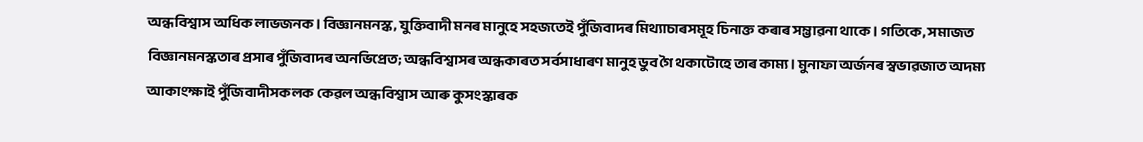অন্ধবিশ্বাস অধিক লাভজনক। বিজ্ঞানমনস্ক, যুক্তিবাদী মনৰ মানুহে সহজতেই পুঁজিবাদৰ মিথ্যাচাৰসমূহ চিনাক্ত কৰাৰ সম্ভাৱনা থাকে। গতিকে, সমাজত বিজ্ঞানমনস্কতাৰ প্রসাৰ পুঁজিবাদৰ অনভিপ্রেত; অন্ধবিশ্বাসৰ অন্ধকাৰত সৰ্বসাধাৰণ মানুহ ডুব গৈ থকাটোহে তাৰ কাম্য। মুনাফা অৰ্জনৰ স্বভাৱজাত অদম্য আকাংক্ষাই পুঁজিবাদীসকলক কেৱল অন্ধবিশ্বাস আৰু কুসংস্কাৰক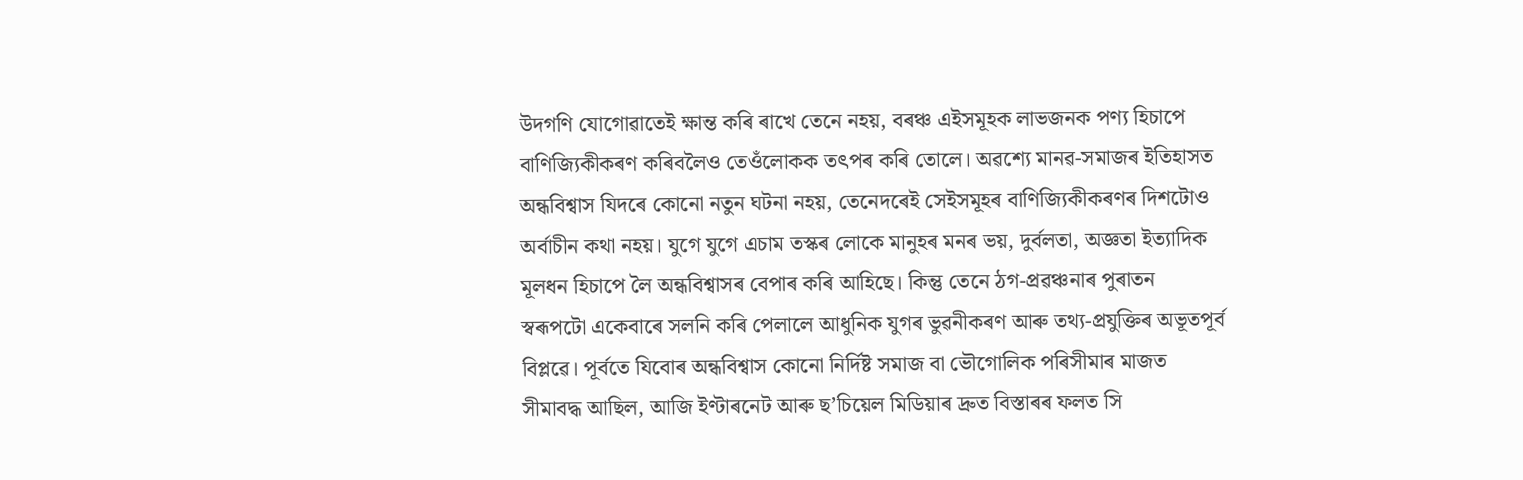উদগণি যোগোৱাতেই ক্ষান্ত কৰি ৰাখে তেনে নহয়, বৰঞ্চ এইসমূহক লাভজনক পণ্য হিচাপে বাণিজ্যিকীকৰণ কৰিবলৈও তেওঁলোকক তৎপৰ কৰি তোলে। অৱশ্যে মানৱ-সমাজৰ ইতিহাসত অন্ধবিশ্বাস যিদৰে কোনো নতুন ঘটনা নহয়, তেনেদৰেই সেইসমূহৰ বাণিজ্যিকীকৰণৰ দিশটোও অৰ্বাচীন কথা নহয়। যুগে যুগে এচাম তস্কৰ লোকে মানুহৰ মনৰ ভয়, দুৰ্বলতা, অজ্ঞতা ইত্যাদিক মূলধন হিচাপে লৈ অন্ধবিশ্বাসৰ বেপাৰ কৰি আহিছে। কিন্তু তেনে ঠগ-প্ৰৱঞ্চনাৰ পুৰাতন স্বৰূপটো একেবাৰে সলনি কৰি পেলালে আধুনিক যুগৰ ভুৱনীকৰণ আৰু তথ্য-প্ৰযুক্তিৰ অভূতপূৰ্ব বিপ্লৱে। পূৰ্বতে যিবোৰ অন্ধবিশ্বাস কোনো নিৰ্দিষ্ট সমাজ বা ভৌগোলিক পৰিসীমাৰ মাজত সীমাবদ্ধ আছিল, আজি ইণ্টাৰনেট আৰু ছ’চিয়েল মিডিয়াৰ দ্ৰুত বিস্তাৰৰ ফলত সি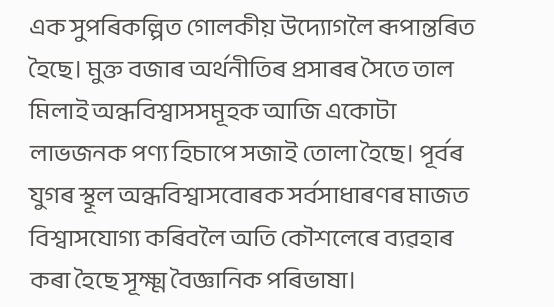এক সুপৰিকল্পিত গোলকীয় উদ্যোগলৈ ৰূপান্তৰিত হৈছে। মুক্ত বজাৰ অৰ্থনীতিৰ প্ৰসাৰৰ সৈতে তাল মিলাই অন্ধবিশ্বাসসমূহক আজি একোটা লাভজনক পণ্য হিচাপে সজাই তোলা হৈছে। পূৰ্বৰ যুগৰ স্থূল অন্ধবিশ্বাসবোৰক সৰ্বসাধাৰণৰ মাজত বিশ্বাসযোগ্য কৰিবলৈ অতি কৌশলেৰে ব্যৱহাৰ কৰা হৈছে সূক্ষ্ম বৈজ্ঞানিক পৰিভাষা।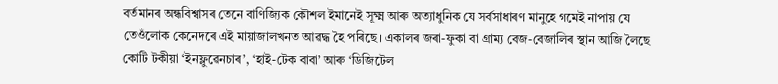বৰ্তমানৰ অন্ধবিশ্বাসৰ তেনে বাণিজ্যিক কৌশল ইমানেই সূক্ষ্ম আৰু অত্যাধুনিক যে সৰ্বসাধাৰণ মানুহে গমেই নাপায় যে তেওঁলোক কেনেদৰে এই মায়াজালখনত আৱদ্ধ হৈ পৰিছে। একালৰ জৰা-ফুকা বা গ্ৰাম্য বেজ-বেজালিৰ স্থান আজি লৈছে কোটি টকীয়া ‘ইনফ্লুৱেনচাৰ’, ‘হাই-টেক বাবা’ আৰু ‘ডিজিটেল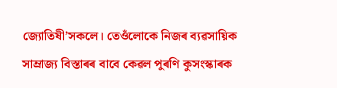জ্যোতিষী’সকলে। তেওঁলোকে নিজৰ ব্যৱসায়িক সাম্ৰাজ্য বিস্তাৰৰ বাবে কেৱল পুৰণি কুসংস্কাৰক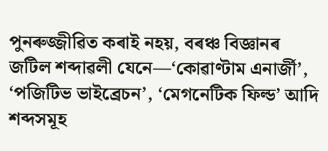পুনৰুজ্জীৱিত কৰাই নহয়, বৰঞ্চ বিজ্ঞানৰ জটিল শব্দাৱলী যেনে—‘কোৱাণ্টাম এনাৰ্জী’, ‘পজিটিভ ভাইব্ৰেচন’, ‘মেগনেটিক ফিল্ড’ আদি শব্দসমূহ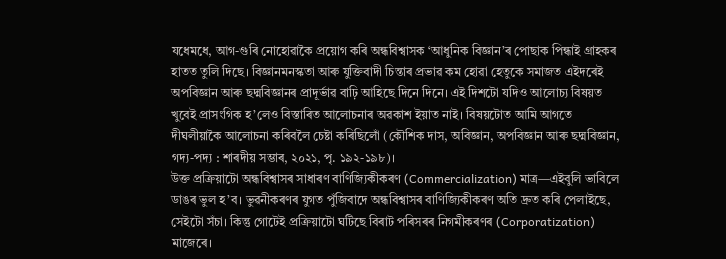যধেমধে, আগ-গুৰি নোহোৱাকৈ প্ৰয়োগ কৰি অন্ধবিশ্বাসক ‘আধুনিক বিজ্ঞান’ৰ পোছাক পিন্ধাই গ্ৰাহকৰ হাতত তুলি দিছে। বিজ্ঞানমনস্কতা আৰু যুক্তিবাদী চিন্তাৰ প্ৰভাৱ কম হোৱা হেতুকে সমাজত এইদৰেই অপবিজ্ঞান আৰু ছদ্মবিজ্ঞানৰ প্ৰাদূৰ্ভাৱ বাঢ়ি আহিছে দিনে দিনে। এই দিশটো যদিও আলোচ্য বিষয়ত খুবেই প্ৰাসংগিক হ’লেও বিস্তাৰিত আলোচনাৰ অৱকাশ ইয়াত নাই। বিষয়টোত আমি আগতে দীঘলীয়াকৈ আলোচনা কৰিবলৈ চেষ্টা কৰিছিলোঁ (কৌশিক দাস, অবিজ্ঞান, অপবিজ্ঞান আৰু ছদ্মবিজ্ঞান, গদ্য-পদ্য : শাৰদীয় সম্ভাৰ, ২০২১, পৃ. ১৯২-১৯৮)।
উক্ত প্ৰক্ৰিয়াটো অন্ধবিশ্বাসৰ সাধাৰণ বাণিজ্যিকীকৰণ (Commercialization) মাত্ৰ—এইবুলি ভাবিলে ডাঙৰ ভুল হ’ব। ভুৱনীকৰণৰ যুগত পুঁজিবাদে অন্ধবিশ্বাসৰ বাণিজ্যিকীকৰণ অতি দ্ৰুত কৰি পেলাইছে, সেইটো সঁচা। কিন্তু গোটেই প্ৰক্ৰিয়াটো ঘটিছে বিৰাট পৰিসৰৰ নিগমীকৰণৰ (Corporatization) মাজেৰে।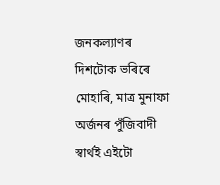জনকল্যাণৰ দিশটোক ভৰিৰে মোহাৰি, মাত্ৰ মুনাফা অৰ্জনৰ পুঁজিবাদী স্বাৰ্থই এইটো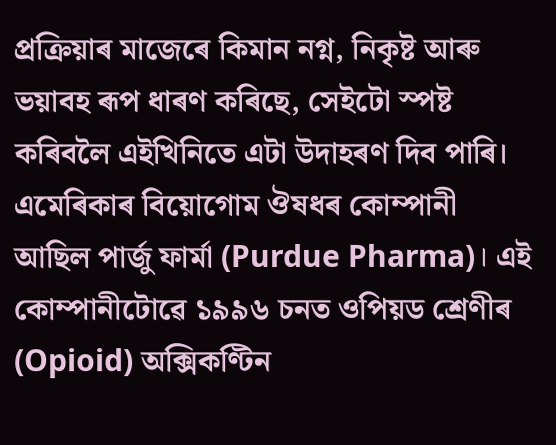প্ৰক্ৰিয়াৰ মাজেৰে কিমান নগ্ন, নিকৃষ্ট আৰু ভয়াবহ ৰূপ ধাৰণ কৰিছে, সেইটো স্পষ্ট কৰিবলৈ এইখিনিতে এটা উদাহৰণ দিব পাৰি। এমেৰিকাৰ বিয়োগোম ঔষধৰ কোম্পানী আছিল পাৰ্জু ফাৰ্মা (Purdue Pharma)। এই কোম্পানীটোৱে ১৯৯৬ চনত ওপিয়ড শ্ৰেণীৰ (Opioid) অক্সিকণ্টিন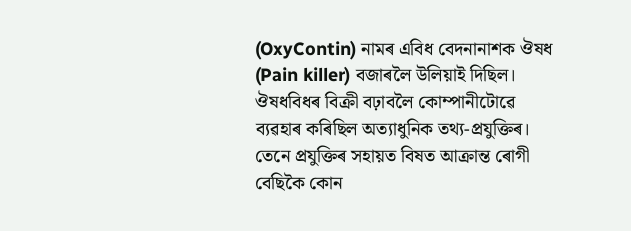(OxyContin) নামৰ এবিধ বেদনানাশক ঔষধ (Pain killer) বজাৰলৈ উলিয়াই দিছিল। ঔষধবিধৰ বিক্ৰী বঢ়াবলৈ কোম্পানীটোৱে ব্যৱহাৰ কৰিছিল অত্যাধুনিক তথ্য-প্ৰযুক্তিৰ। তেনে প্ৰযুক্তিৰ সহায়ত বিষত আক্ৰান্ত ৰোগী বেছিকৈ কোন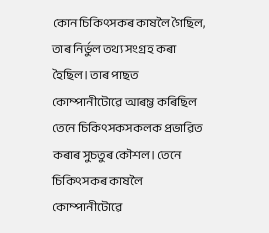কোন চিকিৎসকৰ কাষলৈ গৈছিল, তাৰ নিৰ্ভুল তথ্য সংগ্ৰহ কৰা হৈছিল। তাৰ পাছত কোম্পানীটোৱে আৰম্ভ কৰিছিল তেনে চিকিৎসকসকলক প্ৰভাৱিত কৰাৰ সুচতুৰ কৌশল। তেনে চিকিৎসকৰ কাষলৈ কোম্পানীটোৱে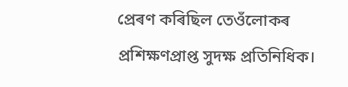প্ৰেৰণ কৰিছিল তেওঁলোকৰ প্ৰশিক্ষণপ্ৰাপ্ত সুদক্ষ প্ৰতিনিধিক।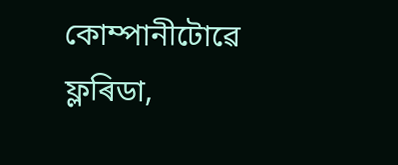কোম্পানীটোৱে ফ্লৰিডা,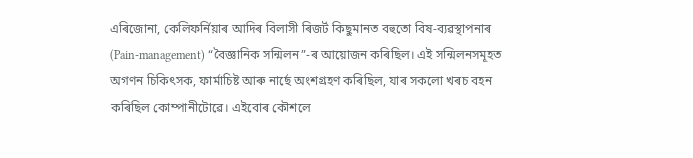এৰিজোনা, কেলিফৰ্নিয়াৰ আদিৰ বিলাসী ৰিজৰ্ট কিছুমানত বহুতো বিষ-ব্যৱস্থাপনাৰ (Pain-management) “বৈজ্ঞানিক সন্মিলন”-ৰ আয়োজন কৰিছিল। এই সন্মিলনসমূহত অগণন চিকিৎসক, ফাৰ্মাচিষ্ট আৰু নাৰ্ছে অংশগ্ৰহণ কৰিছিল, যাৰ সকলো খৰচ বহন কৰিছিল কোম্পানীটোৱে। এইবোৰ কৌশলে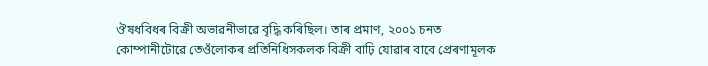ঔষধবিধৰ বিক্ৰী অভাৱনীভাৱে বৃদ্ধি কৰিছিল। তাৰ প্ৰমাণ, ২০০১ চনত কোম্পানীটোৱে তেওঁলোকৰ প্ৰতিনিধিসকলক বিক্ৰী বাঢ়ি যোৱাৰ বাবে প্ৰেৰণামূলক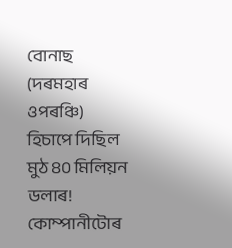বোনাছ (দৰমহাৰ ওপৰঞ্চি) হিচাপে দিছিল মুঠ ৪০ মিলিয়ন ডলাৰ! কোম্পানীটোৰ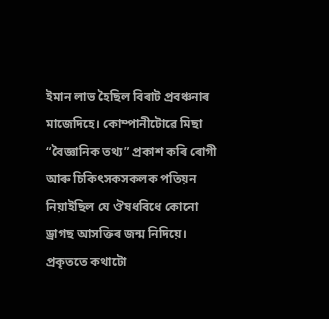ইমান লাভ হৈছিল বিৰাট প্ৰবঞ্চনাৰ মাজেদিহে। কোম্পানীটোৱে মিছা “বৈজ্ঞানিক তথ্য” প্ৰকাশ কৰি ৰোগী আৰু চিকিৎসকসকলক পতিয়ন নিয়াইছিল যে ঔষধবিধে কোনো ড্ৰাগছ আসক্তিৰ জন্ম নিদিয়ে। প্ৰকৃততে কথাটো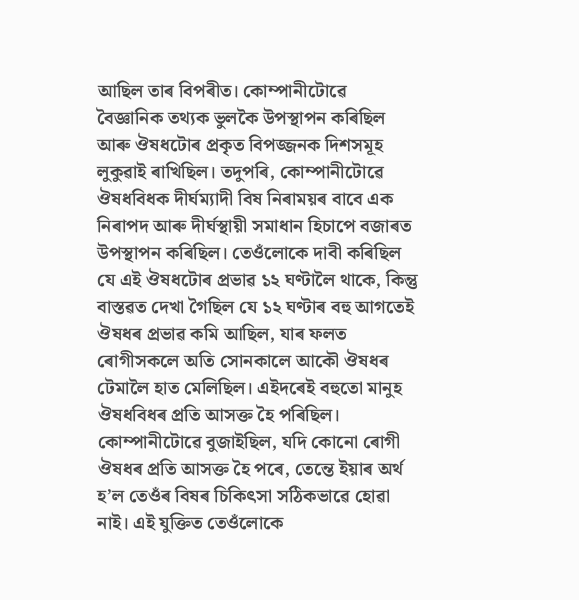আছিল তাৰ বিপৰীত। কোম্পানীটোৱে বৈজ্ঞানিক তথ্যক ভুলকৈ উপস্থাপন কৰিছিল আৰু ঔষধটোৰ প্ৰকৃত বিপজ্জনক দিশসমূহ লুকুৱাই ৰাখিছিল। তদুপৰি, কোম্পানীটোৱে ঔষধবিধক দীর্ঘম্যাদী বিষ নিৰাময়ৰ বাবে এক নিৰাপদ আৰু দীর্ঘস্থায়ী সমাধান হিচাপে বজাৰত উপস্থাপন কৰিছিল। তেওঁলোকে দাবী কৰিছিল যে এই ঔষধটোৰ প্ৰভাৱ ১২ ঘণ্টালৈ থাকে, কিন্তু বাস্তৱত দেখা গৈছিল যে ১২ ঘণ্টাৰ বহু আগতেই ঔষধৰ প্ৰভাৱ কমি আছিল, যাৰ ফলত ৰোগীসকলে অতি সোনকালে আকৌ ঔষধৰ টেমালৈ হাত মেলিছিল। এইদৰেই বহুতো মানুহ ঔষধবিধৰ প্ৰতি আসক্ত হৈ পৰিছিল। কোম্পানীটোৱে বুজাইছিল, যদি কোনো ৰোগী ঔষধৰ প্ৰতি আসক্ত হৈ পৰে, তেন্তে ইয়াৰ অৰ্থ হ’ল তেওঁৰ বিষৰ চিকিৎসা সঠিকভাৱে হোৱা নাই। এই যুক্তিত তেওঁলোকে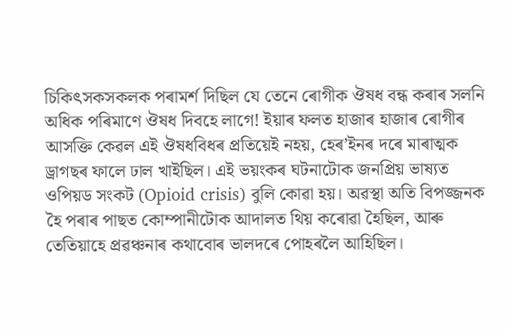চিকিৎসকসকলক পৰামৰ্শ দিছিল যে তেনে ৰোগীক ঔষধ বন্ধ কৰাৰ সলনি অধিক পৰিমাণে ঔষধ দিবহে লাগে! ইয়াৰ ফলত হাজাৰ হাজাৰ ৰোগীৰ আসক্তি কেৱল এই ঔষধবিধৰ প্ৰতিয়েই নহয়, হেৰ’ইনৰ দৰে মাৰাত্মক ড্ৰাগছৰ ফালে ঢাল খাইছিল। এই ভয়ংকৰ ঘটনাটোক জনপ্ৰিয় ভাষ্যত ওপিয়ড সংকট (Opioid crisis) বুলি কোৱা হয়। অৱস্থা অতি বিপজ্জনক হৈ পৰাৰ পাছত কোম্পানীটোক আদালত থিয় কৰোৱা হৈছিল, আৰু তেতিয়াহে প্ৰৱঞ্চনাৰ কথাবোৰ ভালদৰে পোহৰলৈ আহিছিল।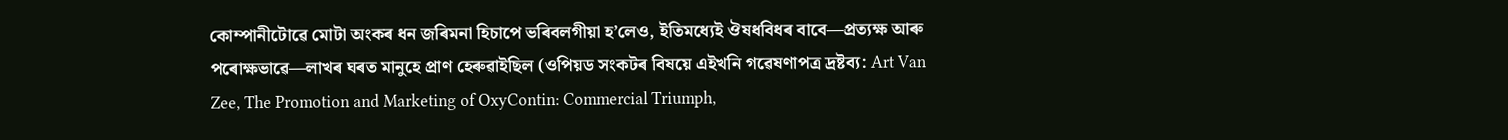কোম্পানীটোৱে মোটা অংকৰ ধন জৰিমনা হিচাপে ভৰিবলগীয়া হ’লেও, ইতিমধ্যেই ঔষধবিধৰ বাবে—প্ৰত্যক্ষ আৰু পৰোক্ষভাৱে—লাখৰ ঘৰত মানুহে প্ৰাণ হেৰুৱাইছিল (ওপিয়ড সংকটৰ বিষয়ে এইখনি গৱেষণাপত্ৰ দ্ৰষ্টব্য: Art Van Zee, The Promotion and Marketing of OxyContin: Commercial Triumph,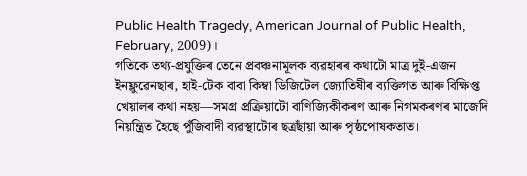Public Health Tragedy, American Journal of Public Health, February, 2009)।
গতিকে তথ্য-প্ৰযুক্তিৰ তেনে প্ৰবঞ্চনামূলক ব্যৱহাৰৰ কথাটো মাত্ৰ দুই-এজন ইনফ্লুৱেনছাৰ, হাই-টেক বাবা কিম্বা ডিজিটেল জ্যোতিষীৰ ব্যক্তিগত আৰু বিক্ষিপ্ত খেয়ালৰ কথা নহয়—সমগ্ৰ প্ৰক্ৰিয়াটো বাণিজ্যিকীকৰণ আৰু নিগমকৰণৰ মাজেদি নিয়ন্ত্ৰিত হৈছে পুঁজিবাদী ব্যৱস্থাটোৰ ছত্ৰছাঁয়া আৰু পৃষ্ঠপোষকতাত।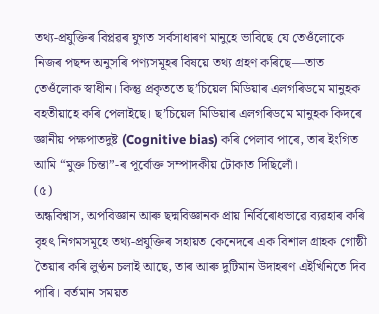তথ্য-প্ৰযুক্তিৰ বিপ্লৱৰ যুগত সৰ্বসাধাৰণ মানুহে ভাবিছে যে তেওঁলোকে নিজৰ পছন্দ অনুসৰি পণ্যসমূহৰ বিষয়ে তথ্য গ্ৰহণ কৰিছে—তাত তেওঁলোক স্বাধীন। কিন্তু প্ৰকৃততে ছ’চিয়েল মিডিয়াৰ এলগৰিডমে মানুহক বহতীয়াহে কৰি পেলাইছে। ছ’চিয়েল মিডিয়াৰ এলগৰিডমে মানুহক কিদৰে জ্ঞানীয় পক্ষপাতদুষ্ট (Cognitive bias) কৰি পেলাব পাৰে, তাৰ ইংগিত আমি “মুক্ত চিন্তা”-ৰ পূৰ্বোক্ত সম্পাদকীয় টোকাত দিছিলোঁ।
(৫)
অন্ধবিশ্বাস, অপবিজ্ঞান আৰু ছদ্মবিজ্ঞানক প্ৰায় নিৰ্বিৰোধভাৱে ব্যৱহাৰ কৰি বৃহৎ নিগমসমূহে তথ্য-প্ৰযুক্তিৰ সহায়ত কেনেদৰে এক বিশাল গ্ৰাহক গোষ্ঠী তৈয়াৰ কৰি লুণ্ঠন চলাই আছে, তাৰ আৰু দুটিমান উদাহৰণ এইখিনিতে দিব পাৰি। বৰ্তমান সময়ত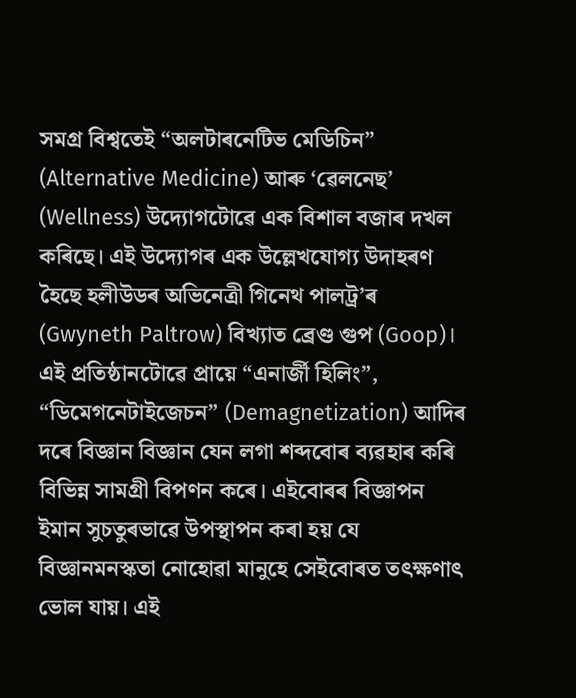সমগ্ৰ বিশ্বতেই “অলটাৰনেটিভ মেডিচিন” (Alternative Medicine) আৰু ‘ৱেলনেছ’ (Wellness) উদ্যোগটোৱে এক বিশাল বজাৰ দখল কৰিছে। এই উদ্যোগৰ এক উল্লেখযোগ্য উদাহৰণ হৈছে হলীউডৰ অভিনেত্ৰী গিনেথ পালট্ৰ’ৰ (Gwyneth Paltrow) বিখ্যাত ব্ৰেণ্ড গুপ (Goop)। এই প্ৰতিষ্ঠানটোৱে প্ৰায়ে “এনাৰ্জী হিলিং”, “ডিমেগনেটাইজেচন” (Demagnetization) আদিৰ দৰে বিজ্ঞান বিজ্ঞান যেন লগা শব্দবোৰ ব্যৱহাৰ কৰি বিভিন্ন সামগ্ৰী বিপণন কৰে। এইবোৰৰ বিজ্ঞাপন ইমান সুচতুৰভাৱে উপস্থাপন কৰা হয় যে বিজ্ঞানমনস্কতা নোহোৱা মানুহে সেইবোৰত তৎক্ষণাৎ ভোল যায়। এই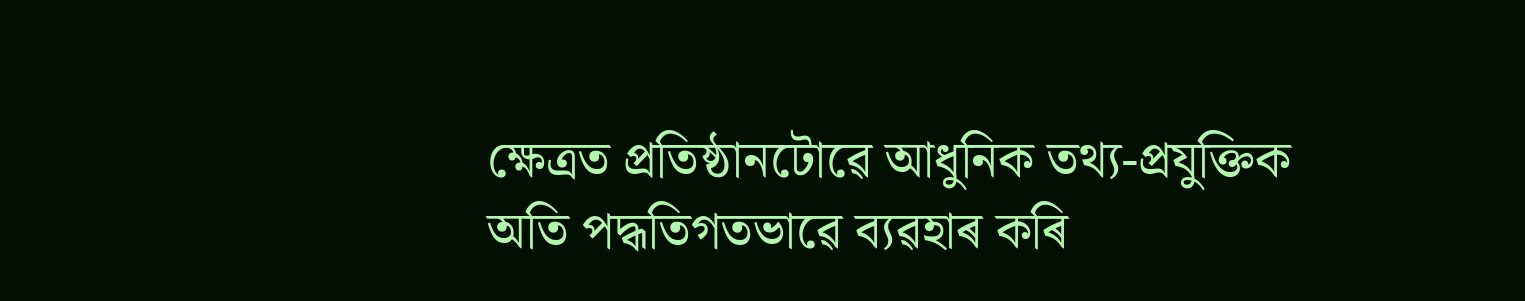ক্ষেত্ৰত প্ৰতিষ্ঠানটোৱে আধুনিক তথ্য-প্ৰযুক্তিক অতি পদ্ধতিগতভাৱে ব্যৱহাৰ কৰি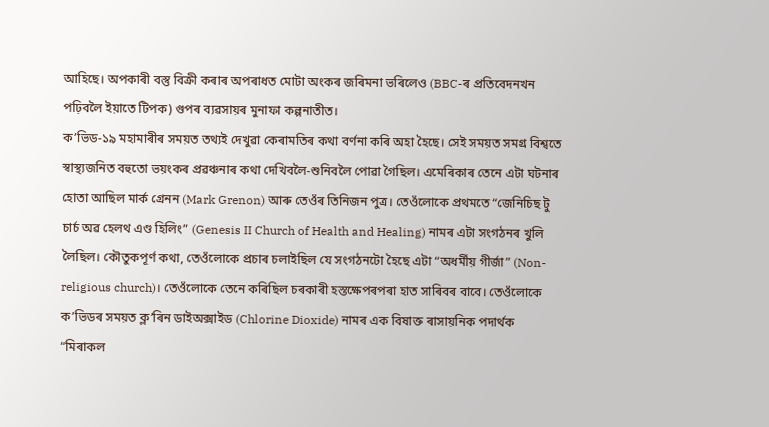আহিছে। অপকাৰী বস্তু বিক্ৰী কৰাৰ অপৰাধত মোটা অংকৰ জৰিমনা ভৰিলেও (BBC-ৰ প্ৰতিবেদনখন পঢ়িবলৈ ইয়াতে টিপক) গুপৰ ব্যৱসায়ৰ মুনাফা কল্পনাতীত।
ক’ভিড-১৯ মহামাৰীৰ সময়ত তথ্যই দেখুৱা কেৰামতিৰ কথা বৰ্ণনা কৰি অহা হৈছে। সেই সময়ত সমগ্ৰ বিশ্বতে স্বাস্থ্যজনিত বহুতো ভয়ংকৰ প্ৰৱঞ্চনাৰ কথা দেখিবলৈ-শুনিবলৈ পোৱা গৈছিল। এমেৰিকাৰ তেনে এটা ঘটনাৰ হোতা আছিল মাৰ্ক গ্ৰেনন (Mark Grenon) আৰু তেওঁৰ তিনিজন পুত্ৰ। তেওঁলোকে প্ৰথমতে “জেনিচিছ টু চাৰ্চ অৱ হেলথ এণ্ড হিলিং” (Genesis II Church of Health and Healing) নামৰ এটা সংগঠনৰ খুলি লৈছিল। কৌতুকপূৰ্ণ কথা, তেওঁলোকে প্ৰচাৰ চলাইছিল যে সংগঠনটো হৈছে এটা “অধৰ্মীয় গীৰ্জা” (Non-religious church)। তেওঁলোকে তেনে কৰিছিল চৰকাৰী হস্তক্ষেপৰপৰা হাত সাৰিবৰ বাবে। তেওঁলোকে ক’ভিডৰ সময়ত ক্ল’ৰিন ডাইঅক্সাইড (Chlorine Dioxide) নামৰ এক বিষাক্ত ৰাসায়নিক পদাৰ্থক “মিৰাকল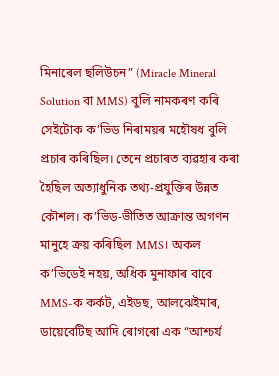মিনাৰেল ছলিউচন” (Miracle Mineral Solution বা MMS) বুলি নামকৰণ কৰি সেইটোক ক’ভিড নিৰাময়ৰ মহৌষধ বুলি প্ৰচাৰ কৰিছিল। তেনে প্ৰচাৰত ব্যৱহাৰ কৰা হৈছিল অত্যাধুনিক তথ্য-প্ৰযুক্তিৰ উন্নত কৌশল। ক’ভিড-ভীতিত আক্ৰান্ত অগণন মানুহে ক্ৰয় কৰিছিল MMS। অকল ক’ভিডেই নহয়, অধিক মুনাফাৰ বাবে MMS-ক কৰ্কট, এইডছ, আলঝেইমাৰ, ডায়েবেটিছ আদি ৰোগৰো এক “আশ্চৰ্য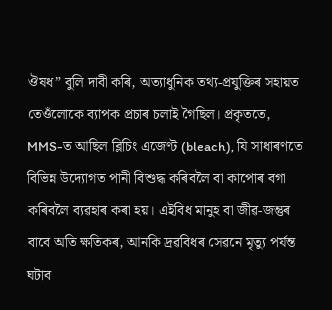ঔষধ” বুলি দাবী কৰি, অত্যাধুনিক তথ্য-প্ৰযুক্তিৰ সহায়ত তেওঁলোকে ব্যাপক প্ৰচাৰ চলাই গৈছিল। প্ৰকৃততে, MMS-ত আছিল ব্লিচিং এজেণ্ট (bleach), যি সাধাৰণতে বিভিন্ন উদ্যোগত পানী বিশুদ্ধ কৰিবলৈ বা কাপোৰ বগা কৰিবলৈ ব্যৱহাৰ কৰা হয়। এইবিধ মানুহ বা জীৱ-জন্তুৰ বাবে অতি ক্ষতিকৰ, আনকি দ্ৰৱবিধৰ সেৱনে মৃত্যু পৰ্যন্ত ঘটাব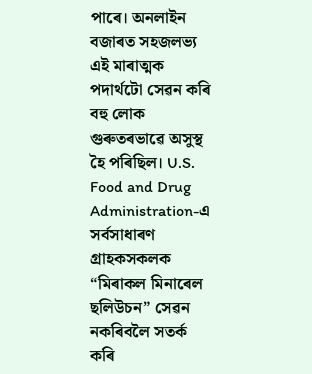পাৰে। অনলাইন বজাৰত সহজলভ্য এই মাৰাত্মক পদাৰ্থটো সেৱন কৰি বহু লোক গুৰুতৰভাৱে অসুস্থ হৈ পৰিছিল। U.S. Food and Drug Administration-এ সৰ্বসাধাৰণ গ্ৰাহকসকলক “মিৰাকল মিনাৰেল ছলিউচন” সেৱন নকৰিবলৈ সতৰ্ক কৰি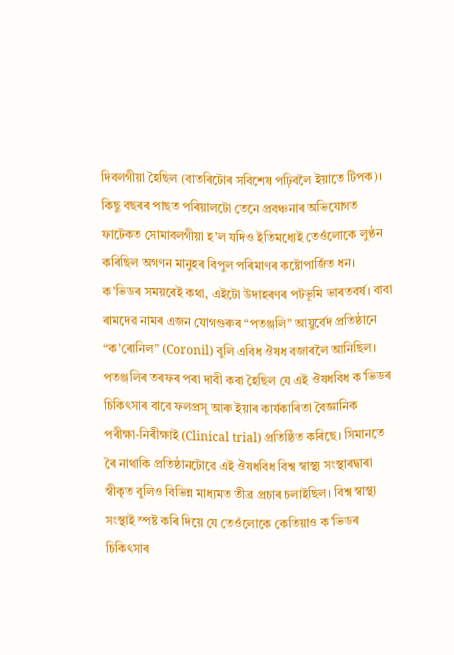দিবলগীয়া হৈছিল (বাতৰিটোৰ সবিশেষ পঢ়িবলৈ ইয়াতে টিপক)। কিছু বছৰৰ পাছত পৰিয়ালটো তেনে প্ৰবঞ্চনাৰ অভিযোগত ফাটেকত সোমাবলগীয়া হ’ল যদিও ইতিমধ্যেই তেওঁলোকে লুণ্ঠন কৰিছিল অগণন মানুহৰ বিপুল পৰিমাণৰ কষ্টোপাৰ্জিত ধন।
ক’ভিডৰ সময়ৰেই কথা, এইটো উদাহৰণৰ পটভূমি ভাৰতবৰ্ষ। বাবা ৰামদেৱ নামৰ এজন যোগগুৰুৰ “পতঞ্জলি” আয়ুৰ্বেদ প্ৰতিষ্ঠানে “ক’ৰোনিল” (Coronil) বুলি এবিধ ঔষধ বজাৰলৈ আনিছিল। পতঞ্জলিৰ তৰফৰ পৰা দাবী কৰা হৈছিল যে এই ঔষধবিধ ক’ভিডৰ চিকিৎসাৰ বাবে ফলপ্ৰসূ আৰু ইয়াৰ কাৰ্যকাৰিতা বৈজ্ঞানিক পৰীক্ষা-নিৰীক্ষাই (Clinical trial) প্ৰতিষ্ঠিত কৰিছে। সিমানতে ৰৈ নাথাকি প্ৰতিষ্ঠানটোৱে এই ঔষধবিধ বিশ্ব স্বাস্থ্য সংস্থাৰদ্বাৰা স্বীকৃত বুলিও বিভিন্ন মাধ্যমত তীব্ৰ প্ৰচাৰ চলাইছিল। বিশ্ব স্বাস্থ্য সংস্থাই স্পষ্ট কৰি দিয়ে যে তেওঁলোকে কেতিয়াও ক’ভিডৰ চিকিৎসাৰ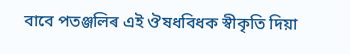বাবে পতঞ্জলিৰ এই ঔষধবিধক স্বীকৃতি দিয়া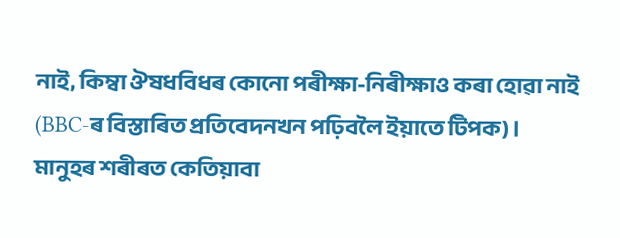নাই, কিম্বা ঔষধবিধৰ কোনো পৰীক্ষা-নিৰীক্ষাও কৰা হোৱা নাই (BBC-ৰ বিস্তাৰিত প্ৰতিবেদনখন পঢ়িবলৈ ইয়াতে টিপক)।
মানুহৰ শৰীৰত কেতিয়াবা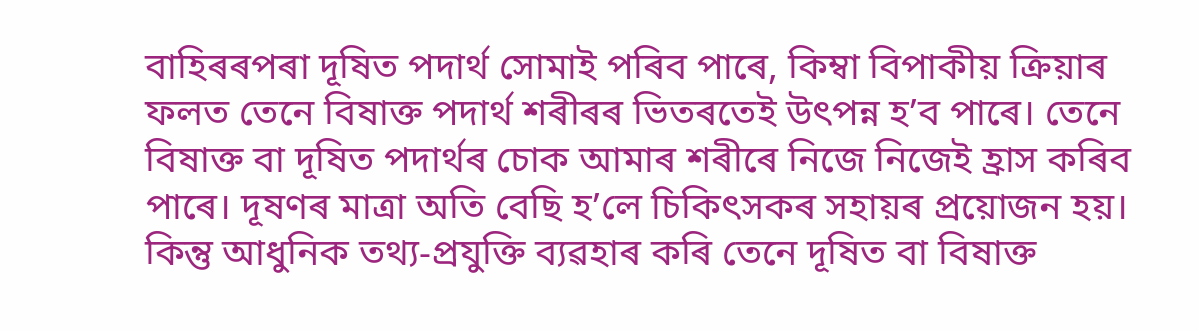বাহিৰৰপৰা দূষিত পদাৰ্থ সোমাই পৰিব পাৰে, কিম্বা বিপাকীয় ক্ৰিয়াৰ ফলত তেনে বিষাক্ত পদাৰ্থ শৰীৰৰ ভিতৰতেই উৎপন্ন হ’ব পাৰে। তেনে বিষাক্ত বা দূষিত পদাৰ্থৰ চোক আমাৰ শৰীৰে নিজে নিজেই হ্ৰাস কৰিব পাৰে। দূষণৰ মাত্ৰা অতি বেছি হ’লে চিকিৎসকৰ সহায়ৰ প্ৰয়োজন হয়। কিন্তু আধুনিক তথ্য-প্ৰযুক্তি ব্যৱহাৰ কৰি তেনে দূষিত বা বিষাক্ত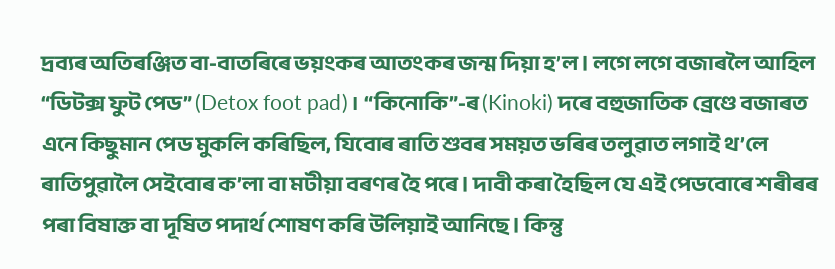দ্ৰব্যৰ অতিৰঞ্জিত বা-বাতৰিৰে ভয়ংকৰ আতংকৰ জন্ম দিয়া হ’ল। লগে লগে বজাৰলৈ আহিল “ডিটক্স ফুট পেড” (Detox foot pad)। “কিনোকি”-ৰ (Kinoki) দৰে বহুজাতিক ব্ৰেণ্ডে বজাৰত এনে কিছুমান পেড মুকলি কৰিছিল, যিবোৰ ৰাতি শুবৰ সময়ত ভৰিৰ তলুৱাত লগাই থ’লে ৰাতিপুৱালৈ সেইবোৰ ক’লা বা মটীয়া বৰণৰ হৈ পৰে। দাবী কৰা হৈছিল যে এই পেডবোৰে শৰীৰৰ পৰা বিষাক্ত বা দূষিত পদাৰ্থ শোষণ কৰি উলিয়াই আনিছে। কিন্তু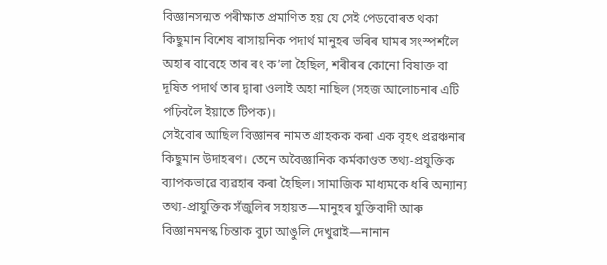বিজ্ঞানসন্মত পৰীক্ষাত প্ৰমাণিত হয় যে সেই পেডবোৰত থকা কিছুমান বিশেষ ৰাসায়নিক পদাৰ্থ মানুহৰ ভৰিৰ ঘামৰ সংস্পৰ্শলৈ অহাৰ বাবেহে তাৰ ৰং ক’লা হৈছিল, শৰীৰৰ কোনো বিষাক্ত বা দূষিত পদাৰ্থ তাৰ দ্বাৰা ওলাই অহা নাছিল (সহজ আলোচনাৰ এটি পঢ়িবলৈ ইয়াতে টিপক)।
সেইবোৰ আছিল বিজ্ঞানৰ নামত গ্ৰাহকক কৰা এক বৃহৎ প্ৰৱঞ্চনাৰ কিছুমান উদাহৰণ। তেনে অবৈজ্ঞানিক কৰ্মকাণ্ডত তথ্য-প্ৰযুক্তিক ব্যাপকভাৱে ব্যৱহাৰ কৰা হৈছিল। সামাজিক মাধ্যমকে ধৰি অন্যান্য তথ্য-প্ৰাযুক্তিক সঁজুলিৰ সহায়ত—মানুহৰ যুক্তিবাদী আৰু বিজ্ঞানমনস্ক চিন্তাক বুঢ়া আঙুলি দেখুৱাই—নানান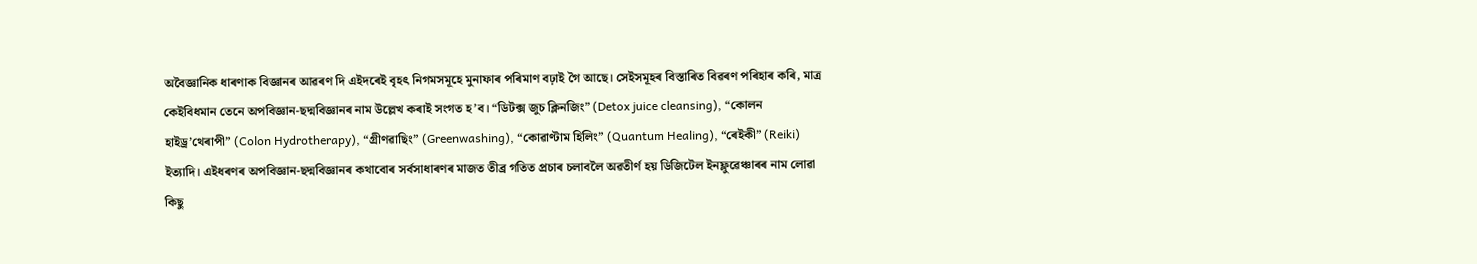অবৈজ্ঞানিক ধাৰণাক বিজ্ঞানৰ আৱৰণ দি এইদৰেই বৃহৎ নিগমসমূহে মুনাফাৰ পৰিমাণ বঢ়াই গৈ আছে। সেইসমূহৰ বিস্তাৰিত বিৱৰণ পৰিহাৰ কৰি, মাত্ৰ কেইবিধমান তেনে অপবিজ্ঞান-ছদ্মবিজ্ঞানৰ নাম উল্লেখ কৰাই সংগত হ’ব। “ডিটক্স জুচ ক্লিনজিং” (Detox juice cleansing), “কোলন হাইড্ৰ’থেৰাপী” (Colon Hydrotherapy), “গ্ৰীণৱাছিং” (Greenwashing), “কোৱাণ্টাম হিলিং” (Quantum Healing), “ৰেইকী” (Reiki) ইত্যাদি। এইধৰণৰ অপবিজ্ঞান-ছদ্মবিজ্ঞানৰ কথাবোৰ সৰ্বসাধাৰণৰ মাজত তীব্ৰ গতিত প্ৰচাৰ চলাবলৈ অৱতীৰ্ণ হয় ডিজিটেল ইনফ্লুৱেঞ্চাৰৰ নাম লোৱা কিছু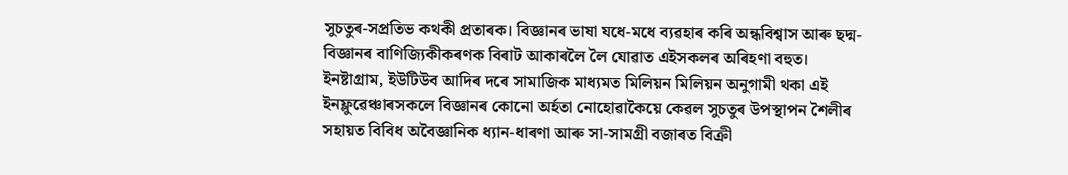সুচতুৰ-সপ্ৰতিভ কথকী প্ৰতাৰক। বিজ্ঞানৰ ভাষা যধে-মধে ব্যৱহাৰ কৰি অন্ধবিশ্বাস আৰু ছদ্ম-বিজ্ঞানৰ বাণিজ্যিকীকৰণক বিৰাট আকাৰলৈ লৈ যোৱাত এইসকলৰ অৰিহণা বহুত। ইনষ্টাগ্ৰাম, ইউটিউব আদিৰ দৰে সামাজিক মাধ্যমত মিলিয়ন মিলিয়ন অনুগামী থকা এই ইনফ্লুৱেঞ্চাৰসকলে বিজ্ঞানৰ কোনো অৰ্হতা নোহোৱাকৈয়ে কেৱল সুচতুৰ উপস্থাপন শৈলীৰ সহায়ত বিবিধ অবৈজ্ঞানিক ধ্যান-ধাৰণা আৰু সা-সামগ্ৰী বজাৰত বিক্ৰী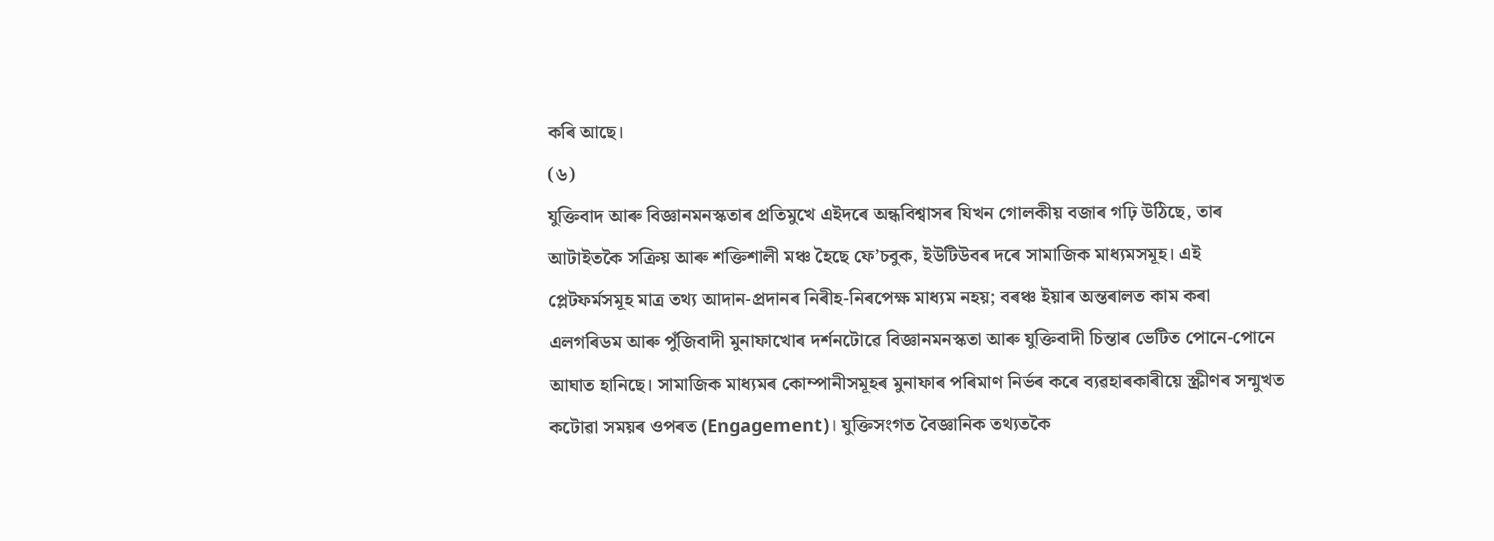কৰি আছে।
(৬)
যুক্তিবাদ আৰু বিজ্ঞানমনস্কতাৰ প্ৰতিমুখে এইদৰে অন্ধবিশ্বাসৰ যিখন গোলকীয় বজাৰ গঢ়ি উঠিছে, তাৰ আটাইতকৈ সক্ৰিয় আৰু শক্তিশালী মঞ্চ হৈছে ফে’চবুক, ইউটিউবৰ দৰে সামাজিক মাধ্যমসমূহ। এই প্লেটফৰ্মসমূহ মাত্ৰ তথ্য আদান-প্ৰদানৰ নিৰীহ-নিৰপেক্ষ মাধ্যম নহয়; বৰঞ্চ ইয়াৰ অন্তৰালত কাম কৰা এলগৰিডম আৰু পুঁজিবাদী মুনাফাখোৰ দৰ্শনটোৱে বিজ্ঞানমনস্কতা আৰু যুক্তিবাদী চিন্তাৰ ভেটিত পোনে-পোনে আঘাত হানিছে। সামাজিক মাধ্যমৰ কোম্পানীসমূহৰ মুনাফাৰ পৰিমাণ নিৰ্ভৰ কৰে ব্যৱহাৰকাৰীয়ে স্ক্ৰীণৰ সন্মুখত কটোৱা সময়ৰ ওপৰত (Engagement)। যুক্তিসংগত বৈজ্ঞানিক তথ্যতকৈ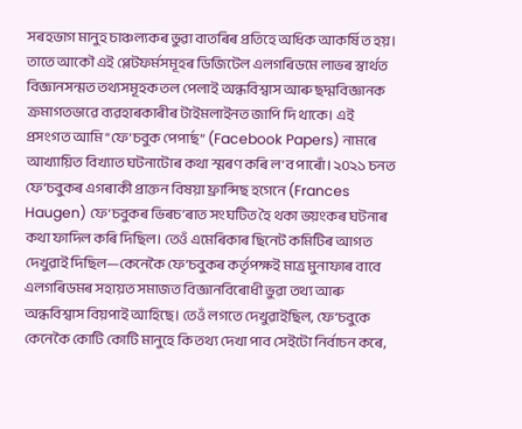সৰহভাগ মানুহ চাঞ্চল্যকৰ ভুৱা বাতৰিৰ প্ৰতিহে অধিক আকৰ্ষিত হয়। তাতে আকৌ এই প্লেটফৰ্মসমূহৰ ডিজিটেল এলগৰিডমে লাভৰ স্বাৰ্থত বিজ্ঞানসন্মত তথ্যসমূহক তল পেলাই অন্ধবিশ্বাস আৰু ছদ্মবিজ্ঞানক ক্ৰমাগতভাৱে ব্যৱহাৰকাৰীৰ টাইমলাইনত জাপি দি থাকে। এই প্ৰসংগত আমি “ফে’চবুক পেপাৰ্ছ” (Facebook Papers) নামৰে আখ্যায়িত বিখ্যাত ঘটনাটোৰ কথা স্মৰণ কৰি ল’ব পাৰোঁ। ২০২১ চনত ফে’চবুকৰ এগৰাকী প্ৰাক্তন বিষয়া ফ্ৰান্সিছ হগেনে (Frances Haugen) ফে’চবুকৰ ভিৰচ’ৰাত সংঘটিত হৈ থকা ভয়ংকৰ ঘটনাৰ কথা ফাদিল কৰি দিছিল। তেওঁ এমেৰিকাৰ ছিনেট কমিটিৰ আগত দেখুৱাই দিছিল—কেনেকৈ ফে’চবুকৰ কৰ্তৃপক্ষই মাত্ৰ মুনাফাৰ বাবে এলগৰিডমৰ সহায়ত সমাজত বিজ্ঞানবিৰোধী ভুৱা তথ্য আৰু অন্ধবিশ্বাস বিয়পাই আহিছে। তেওঁ লগতে দেখুৱাইছিল, ফে’চবুকে কেনেকৈ কোটি কোটি মানুহে কি তথ্য দেখা পাব সেইটো নিৰ্বাচন কৰে,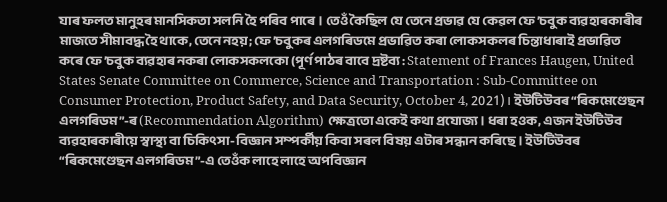যাৰ ফলত মানুহৰ মানসিকতা সলনি হৈ পৰিব পাৰে। তেওঁ কৈছিল যে তেনে প্ৰভাৱ যে কেৱল ফে’চবুক ব্যৱহাৰকাৰীৰ মাজতে সীমাবদ্ধ হৈ থাকে, তেনে নহয়; ফে’চবুকৰ এলগৰিডমে প্ৰভাৱিত কৰা লোকসকলৰ চিন্তাধাৰাই প্ৰভাৱিত কৰে ফে’চবুক ব্যৱহাৰ নকৰা লোকসকলকো (পূৰ্ণ পাঠৰ বাবে দ্ৰষ্টব্য : Statement of Frances Haugen, United States Senate Committee on Commerce, Science and Transportation : Sub-Committee on Consumer Protection, Product Safety, and Data Security, October 4, 2021)। ইউটিউবৰ “ৰিকমেণ্ডেছন এলগৰিডম”-ৰ (Recommendation Algorithm) ক্ষেত্ৰতো একেই কথা প্ৰযোজ্য। ধৰা হওক, এজন ইউটিউব ব্যৱহাৰকাৰীয়ে স্বাস্থ্য বা চিকিৎসা-বিজ্ঞান সম্পৰ্কীয় কিবা সৰল বিষয় এটাৰ সন্ধান কৰিছে। ইউটিউবৰ “ৰিকমেণ্ডেছন এলগৰিডম”-এ তেওঁক লাহে লাহে অপবিজ্ঞান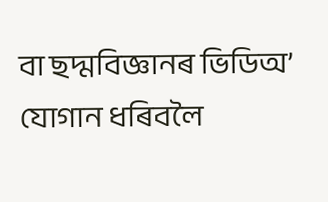বা ছদ্মবিজ্ঞানৰ ভিডিঅ’ যোগান ধৰিবলৈ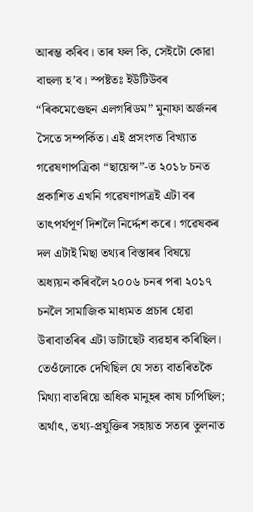আৰম্ভ কৰিব। তাৰ ফল কি, সেইটো কোৱা বাহুল্য হ’ব। স্পষ্টতঃ ইউটিউবৰ “ৰিকমেণ্ডেছন এলগৰিডম” মুনাফা অৰ্জনৰ সৈতে সম্পৰ্কিত। এই প্ৰসংগত বিখ্যাত গৱেষণাপত্ৰিকা “ছায়েন্স”-ত ২০১৮ চনত প্ৰকাশিত এখনি গৱেষণাপত্ৰই এটা বৰ তাৎপৰ্যপূৰ্ণ দিশলৈ নিৰ্দ্দেশ কৰে। গৱেষকৰ দল এটাই মিছা তথ্যৰ বিস্তাৰৰ বিষয়ে অধ্যয়ন কৰিবলৈ ২০০৬ চনৰ পৰা ২০১৭ চনলৈ সামাজিক মাধ্যমত প্ৰচাৰ হোৱা উৰাবাতৰিৰ এটা ডাটাছেট ব্যৱহাৰ কৰিছিল। তেওঁলোকে দেখিছিল যে সত্য বাতৰিতকৈ মিথ্যা বাতৰিয়ে অধিক মানুহৰ কাষ চাপিছিল; অৰ্থাৎ, তথ্য-প্ৰযুক্তিৰ সহায়ত সত্যৰ তুলনাত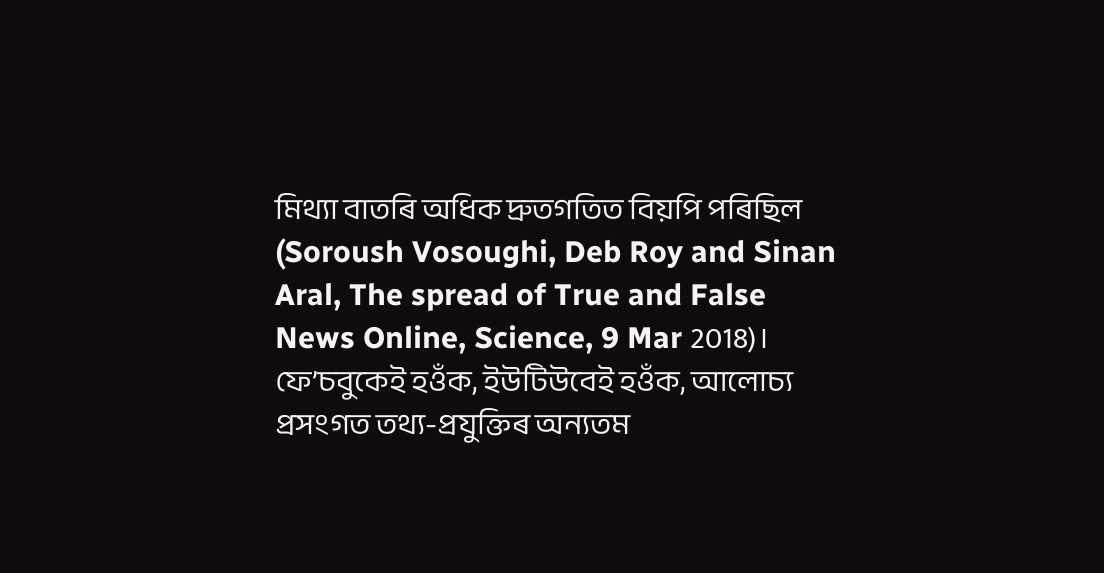মিথ্যা বাতৰি অধিক দ্ৰুতগতিত বিয়পি পৰিছিল (Soroush Vosoughi, Deb Roy and Sinan Aral, The spread of True and False News Online, Science, 9 Mar 2018)।
ফে’চবুকেই হওঁক, ইউটিউবেই হওঁক, আলোচ্য প্ৰসংগত তথ্য-প্ৰযুক্তিৰ অন্যতম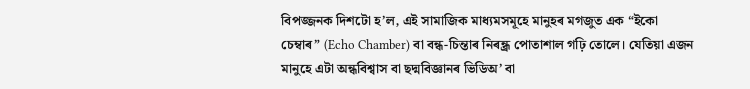বিপজ্জনক দিশটো হ’ল, এই সামাজিক মাধ্যমসমূহে মানুহৰ মগজুত এক “ইকো চেম্বাৰ” (Echo Chamber) বা বন্ধ-চিন্তাৰ নিৰন্ধ্ৰ পোতাশাল গঢ়ি তোলে। যেতিয়া এজন মানুহে এটা অন্ধবিশ্বাস বা ছদ্মবিজ্ঞানৰ ভিডিঅ’ বা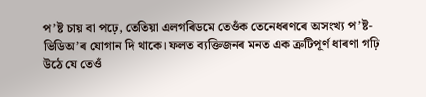প’ষ্ট চায় বা পঢ়ে, তেতিয়া এলগৰিডমে তেওঁক তেনেধৰণৰে অসংখ্য প’ষ্ট-ভিডিঅ’ৰ যোগান দি থাকে। ফলত ব্যক্তিজনৰ মনত এক ত্ৰুটিপূৰ্ণ ধাৰণা গঢ়ি উঠে যে তেওঁ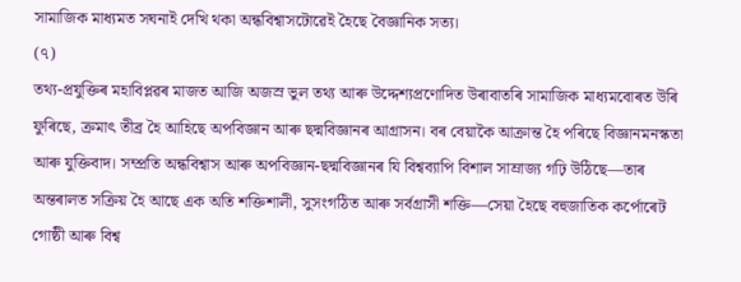সামাজিক মাধ্যমত সঘনাই দেখি থকা অন্ধবিশ্বাসটোৱেই হৈছে বৈজ্ঞানিক সত্য।
(৭)
তথ্য-প্ৰযুক্তিৰ মহাবিপ্লৱৰ মাজত আজি অজস্ৰ ভুল তথ্য আৰু উদ্দেশ্যপ্ৰণোদিত উৰাবাতৰি সামাজিক মাধ্যমবোৰত উৰি ফুৰিছে, ক্ৰমাৎ তীব্ৰ হৈ আহিছে অপবিজ্ঞান আৰু ছদ্মবিজ্ঞানৰ আগ্ৰাসন। বৰ বেয়াকৈ আক্ৰান্ত হৈ পৰিছে বিজ্ঞানমনস্কতা আৰু যুক্তিবাদ। সম্প্ৰতি অন্ধবিশ্বাস আৰু অপবিজ্ঞান-ছদ্মবিজ্ঞানৰ যি বিশ্বব্যাপি বিশাল সাম্ৰাজ্য গঢ়ি উঠিছে—তাৰ অন্তৰালত সক্ৰিয় হৈ আছে এক অতি শক্তিশালী, সুসংগঠিত আৰু সৰ্বগ্ৰাসী শক্তি—সেয়া হৈছে বহুজাতিক কৰ্পোৰেট গোষ্ঠী আৰু বিশ্ব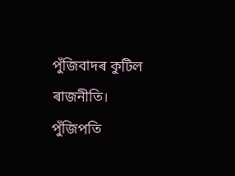পুঁজিবাদৰ কুটিল ৰাজনীতি। পুঁজিপতি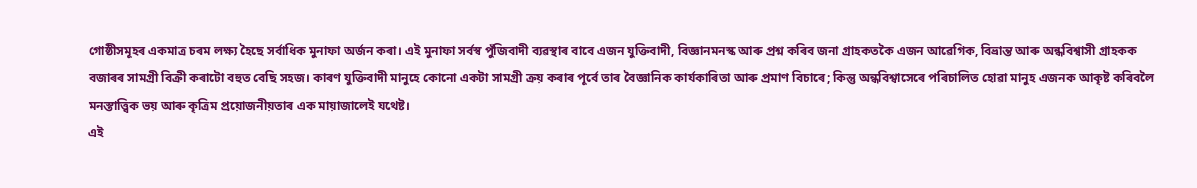গোষ্ঠীসমূহৰ একমাত্ৰ চৰম লক্ষ্য হৈছে সৰ্বাধিক মুনাফা অৰ্জন কৰা। এই মুনাফা সৰ্বস্ব পুঁজিবাদী ব্যৱস্থাৰ বাবে এজন যুক্তিবাদী, বিজ্ঞানমনস্ক আৰু প্ৰশ্ন কৰিব জনা গ্ৰাহকতকৈ এজন আৱেগিক, বিভ্ৰান্ত আৰু অন্ধবিশ্বাসী গ্ৰাহকক বজাৰৰ সামগ্ৰী বিক্ৰী কৰাটো বহুত বেছি সহজ। কাৰণ যুক্তিবাদী মানুহে কোনো একটা সামগ্ৰী ক্ৰয় কৰাৰ পূৰ্বে তাৰ বৈজ্ঞানিক কাৰ্যকাৰিতা আৰু প্ৰমাণ বিচাৰে; কিন্তু অন্ধবিশ্বাসেৰে পৰিচালিত হোৱা মানুহ এজনক আকৃষ্ট কৰিবলৈ মনস্তাত্ত্বিক ভয় আৰু কৃত্ৰিম প্ৰয়োজনীয়তাৰ এক মায়াজালেই যথেষ্ট।
এই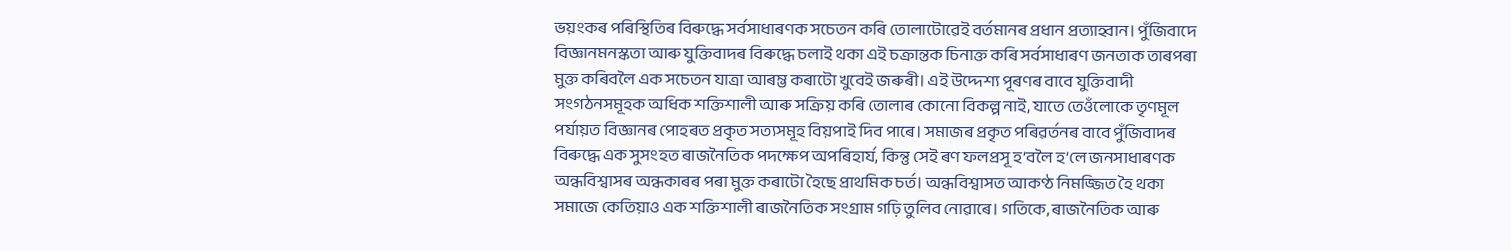ভয়ংকৰ পৰিস্থিতিৰ বিৰুদ্ধে সৰ্বসাধাৰণক সচেতন কৰি তোলাটোৱেই বৰ্তমানৰ প্ৰধান প্ৰত্যাহ্বান। পুঁজিবাদে বিজ্ঞানমনস্কতা আৰু যুক্তিবাদৰ বিৰুদ্ধে চলাই থকা এই চক্ৰান্তক চিনাক্ত কৰি সৰ্বসাধাৰণ জনতাক তাৰপৰা মুক্ত কৰিবলৈ এক সচেতন যাত্ৰা আৰম্ভ কৰাটো খুবেই জৰুৰী। এই উদ্দেশ্য পূৰণৰ বাবে যুক্তিবাদী সংগঠনসমূহক অধিক শক্তিশালী আৰু সক্ৰিয় কৰি তোলাৰ কোনো বিকল্প নাই, যাতে তেওঁলোকে তৃণমূল পৰ্যায়ত বিজ্ঞানৰ পোহৰত প্ৰকৃত সত্যসমূহ বিয়পাই দিব পাৰে। সমাজৰ প্ৰকৃত পৰিৱৰ্তনৰ বাবে পুঁজিবাদৰ বিৰুদ্ধে এক সুসংহত ৰাজনৈতিক পদক্ষেপ অপৰিহাৰ্য, কিন্তু সেই ৰণ ফলপ্ৰসূ হ’বলৈ হ’লে জনসাধাৰণক অন্ধবিশ্বাসৰ অন্ধকাৰৰ পৰা মুক্ত কৰাটো হৈছে প্ৰাথমিক চৰ্ত। অন্ধবিশ্বাসত আকণ্ঠ নিমজ্জিত হৈ থকা সমাজে কেতিয়াও এক শক্তিশালী ৰাজনৈতিক সংগ্ৰাম গঢ়ি তুলিব নোৱাৰে। গতিকে, ৰাজনৈতিক আৰু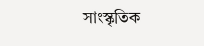সাংস্কৃতিক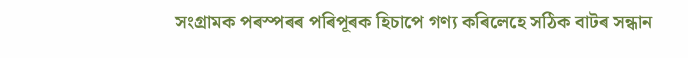সংগ্ৰামক পৰস্পৰৰ পৰিপূৰক হিচাপে গণ্য কৰিলেহে সঠিক বাটৰ সন্ধান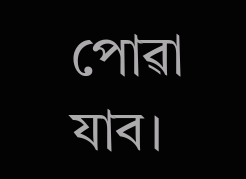পোৱা যাব।